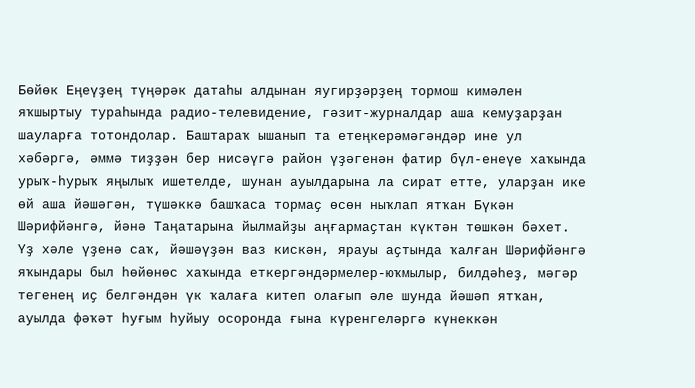Бөйөк Еңеүҙең түңәрәк датаһы алдынан яугирҙәрҙең тормош кимәлен яҡшыртыу тураһында радио-телевидение, гәзит-журналдар аша кемуҙарҙан шауларға тотондолар. Баштараҡ ышанып та етеңкерәмәгәндәр ине ул хәбәргә, әммә тиҙҙән бер нисәүгә район үҙәгенән фатир бүл-енеүе хаҡында урыҡ-һурыҡ яңылыҡ ишетелде, шунан ауылдарына ла сират етте, уларҙан ике өй аша йәшәгән, түшәккә башҡаса тормаҫ өсөн ныҡлап ятҡан Бүкән Шәрифйәнгә, йәнә Таңатарына йылмайҙы аңғармаҫтан күктән төшкән бәхет. Үҙ хәле үҙенә саҡ, йәшәүҙән ваз кискән, ярауы аҫтында ҡалған Шәрифйәнгә яҡындары был һөйөнөс хаҡында еткергәндәрмелер-юҡмылыр, билдәһеҙ, мәгәр тегенең иҫ белгәндән үк ҡалаға китеп олағып әле шунда йәшәп ятҡан, ауылда фәҡәт һуғым һуйыу осоронда ғына күренгеләргә күнеккән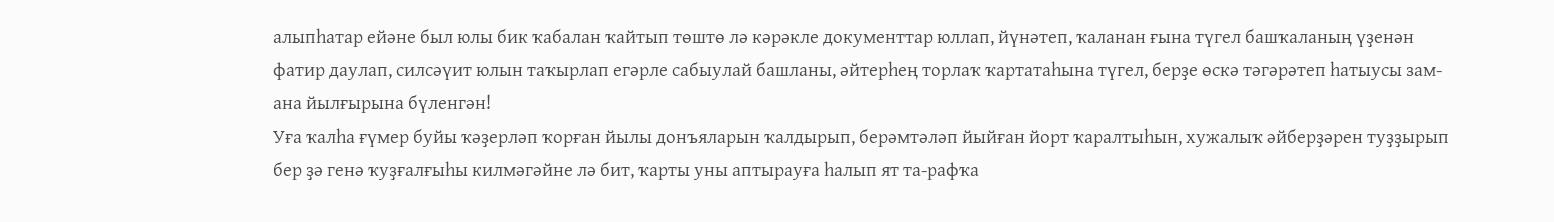алыпһатар ейәне был юлы бик ҡабалан ҡайтып төштө лә кәрәкле документтар юллап, йүнәтеп, ҡаланан ғына түгел башҡаланың үҙенән фатир даулап, силсәүит юлын таҡырлап егәрле сабыулай башланы, әйтерһең торлаҡ ҡартатаһына түгел, берҙе өскә тәгәрәтеп һатыусы зам-ана йылғырына бүленгән!
Уға ҡалһа ғүмер буйы ҡәҙерләп ҡорған йылы донъяларын ҡалдырып, берәмтәләп йыйған йорт ҡаралтыһын, хужалыҡ әйберҙәрен туҙҙырып бер ҙә генә ҡуҙғалғыһы килмәгәйне лә бит, ҡарты уны аптырауға һалып ят та-рафҡа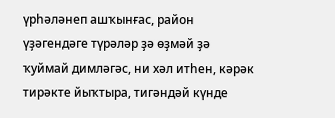үрһәләнеп ашҡынғас, район үҙәгендәге түрәләр ҙә өҙмәй ҙә ҡуймай димләгәс, ни хәл итһен, кәрәк тирәкте йыҡтыра, тигәндәй күнде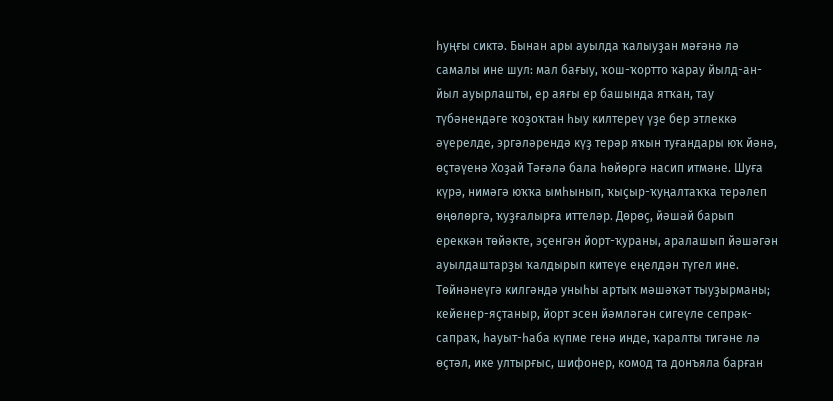һуңғы сиктә. Бынан ары ауылда ҡалыуҙан мәғәнә лә самалы ине шул: мал бағыу, ҡош-ҡортто ҡарау йылд-ан-йыл ауырлашты, ер аяғы ер башында ятҡан, тау түбәнендәге ҡоҙоҡтан һыу килтереү үҙе бер этлеккә әүерелде, эргәләрендә күҙ терәр яҡын туғандары юҡ йәнә, өҫтәүенә Хоҙай Тәғәлә бала һөйөргә насип итмәне. Шуға күрә, нимәгә юҡҡа ымһынып, ҡыҫыр-ҡуңалтаҡҡа терәлеп өңөлөргә, ҡуҙғалырға иттеләр. Дөрөҫ, йәшәй барып ереккән төйәкте, эҫенгән йорт-ҡураны, аралашып йәшәгән ауылдаштарҙы ҡалдырып китеүе еңелдән түгел ине. Төйнәнеүгә килгәндә уныһы артыҡ мәшәҡәт тыуҙырманы; кейенер-яҫтаныр, йорт эсен йәмләгән сигеүле сепрәк-сапраҡ, һауыт-һаба күпме генә инде, ҡаралты тигәне лә өҫтәл, ике ултырғыс, шифонер, комод та донъяла барған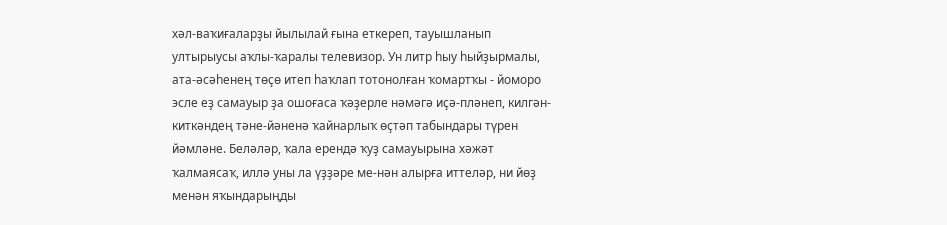хәл-ваҡиғаларҙы йылылай ғына еткереп, тауышланып ултырыусы аҡлы-ҡаралы телевизор. Ун литр һыу һыйҙырмалы, ата-әсәһенең төҫө итеп һаҡлап тотонолған ҡомартҡы - йоморо эсле еҙ самауыр ҙа ошоғаса ҡәҙерле нәмәгә иҫә-пләнеп, килгән-киткәндең тәне-йәненә ҡайнарлыҡ өҫтәп табындары түрен йәмләне. Беләләр, ҡала ерендә ҡуҙ самауырына хәжәт ҡалмаясаҡ, иллә уны ла үҙҙәре ме-нән алырға иттеләр, ни йөҙ менән яҡындарыңды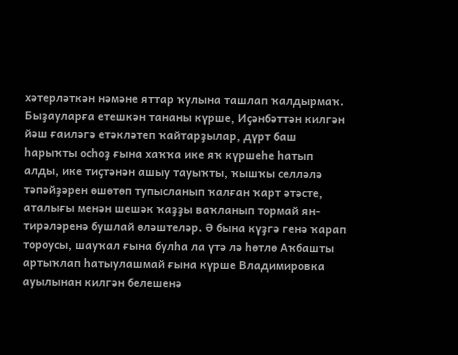хәтерләткән нәмәне яттар ҡулына ташлап ҡалдырмаҡ. Быҙауларға етешкән тананы күрше, Иҫәнбәттән килгән йәш ғаиләгә етәкләтеп ҡайтарҙылар, дүрт баш һарыҡты осһоҙ ғына хаҡҡа ике яҡ күршеһе һатып алды, ике тиҫтәнән ашыу тауыҡты, ҡышҡы селләлә тәпәйҙәрен өшөтөп тупысланып ҡалған ҡарт әтәсте, аталығы менән шешәк ҡаҙҙы ваҡланып тормай ян-тирәләренә бушлай өләштеләр. Ә бына күҙгә генә ҡарап тороусы, шауҡал ғына булһа ла үтә лә һөтлө Аҡбашты артыҡлап һатыулашмай ғына күрше Владимировка ауылынан килгән белешенә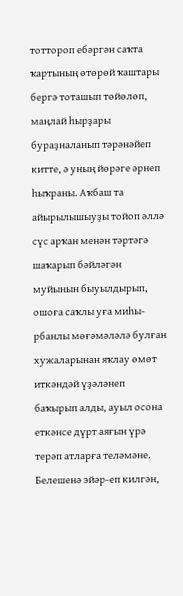тоттороп ебәргән саҡта ҡартының өтөрөй ҡаштары бергә тоташып төйөлөп, маңлай һырҙары бураҙналанып тәрәнәйеп китте, ә уның йөрәге әрнеп һыҡраны. Аҡбаш та айырылышыуҙы тойоп әллә сүс арҡан менән тәртәгә шаҡарып бәйләгән муйынын быуылдырып, ошоға саҡлы уға миһы-рбанлы мөғәмәләлә булған хужаларынан яҡлау өмөт иткәндәй үҙәләнеп баҡырып алды, ауыл осона еткәнсе дүрт аяғын үрә терәп атларға теләмәне. Белешенә эйәр-еп килгән,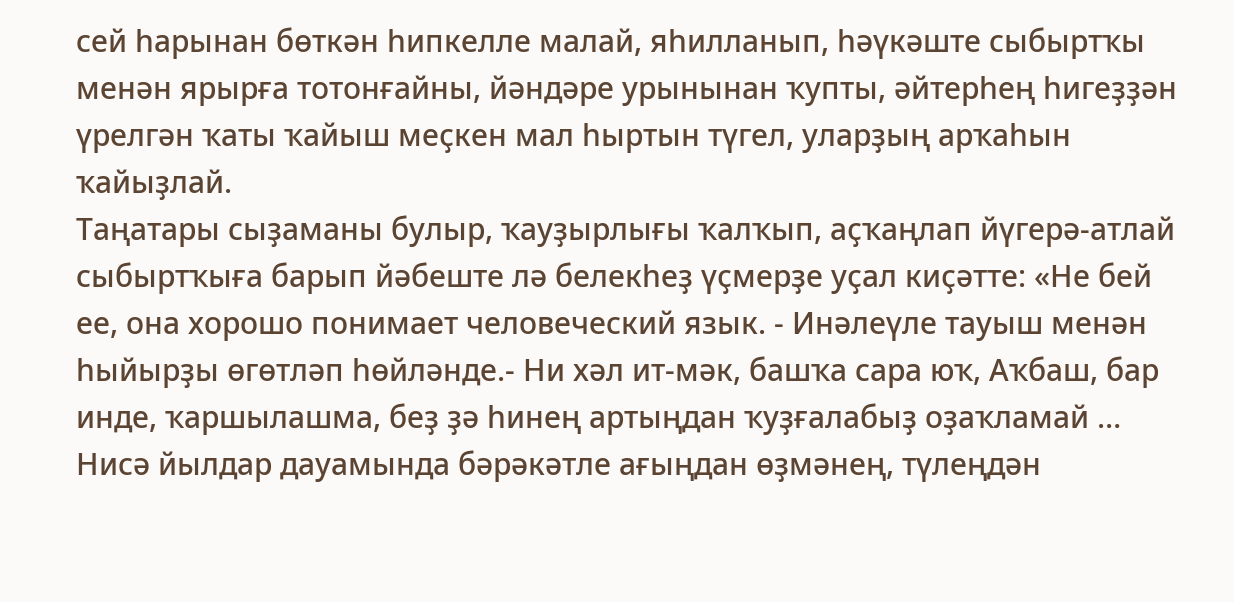сей һарынан бөткән һипкелле малай, яһилланып, һәүкәште сыбыртҡы менән ярырға тотонғайны, йәндәре урынынан ҡупты, әйтерһең һигеҙҙән үрелгән ҡаты ҡайыш меҫкен мал һыртын түгел, уларҙың арҡаһын ҡайыҙлай.
Таңатары сыҙаманы булыр, ҡауҙырлығы ҡалҡып, аҫҡаңлап йүгерә-атлай сыбыртҡыға барып йәбеште лә белекһеҙ үҫмерҙе уҫал киҫәтте: «Не бей ее, она хорошо понимает человеческий язык. - Инәлеүле тауыш менән һыйырҙы өгөтләп һөйләнде.- Ни хәл ит-мәк, башҡа сара юҡ, Аҡбаш, бар инде, ҡаршылашма, беҙ ҙә һинең артыңдан ҡуҙғалабыҙ оҙаҡламай … Нисә йылдар дауамында бәрәкәтле ағыңдан өҙмәнең, түлеңдән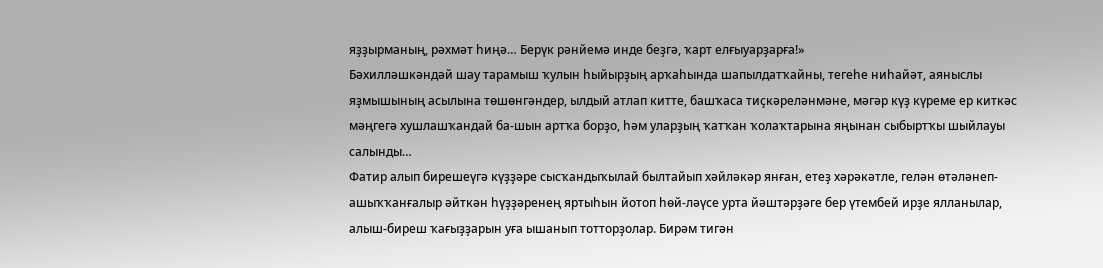яҙҙырманың, рәхмәт һиңә… Берүк рәнйемә инде беҙгә, ҡарт елғыуарҙарға!»
Бәхилләшкәндәй шау тарамыш ҡулын һыйырҙың арҡаһында шапылдатҡайны, тегеһе ниһайәт, аяныслы яҙмышының асылына төшөнгәндер, ылдый атлап китте, башҡаса тиҫкәреләнмәне, мәгәр күҙ күреме ер киткәс мәңгегә хушлашҡандай ба-шын артҡа борҙо, һәм уларҙың ҡатҡан ҡолаҡтарына яңынан сыбыртҡы шыйлауы салынды…
Фатир алып бирешеүгә күҙҙәре сысҡандыҡылай былтайып хәйләкәр янған, етеҙ хәрәкәтле, гелән өтәләнеп-ашыҡҡанғалыр әйткән һүҙҙәренең яртыһын йотоп һөй-ләүсе урта йәштәрҙәге бер үтембей ирҙе ялланылар, алыш-биреш ҡағыҙҙарын уға ышанып тотторҙолар. Бирәм тигән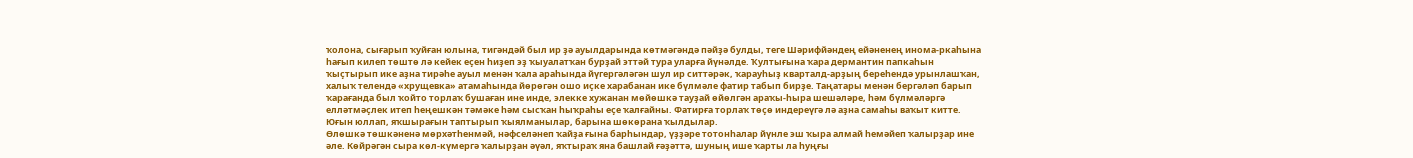ҡолона, сығарып ҡуйған юлына, тигәндәй был ир ҙә ауылдарында көтмәгәндә пәйҙә булды, теге Шәрифйәндең ейәненең инома-ркаһына һағып килеп төштө лә кейек еҫен һиҙеп эҙ ҡыуалатҡан бурҙай эттәй тура уларға йүнәлде. Ҡултығына ҡара дермантин папкаһын ҡыҫтырып ике аҙна тирәһе ауыл менән ҡала араһында йүгергәләгән шул ир ситтәрәк, ҡарауһыҙ кварталд-арҙың береһендә урынлашҡан, халыҡ телендә «хрущевка» атамаһында йөрөгән ошо иҫке харабанан ике бүлмәле фатир табып бирҙе. Таңатары менән бергәләп барып ҡарағанда был ҡойто торлаҡ бушаған ине инде, элекке хужанан мөйөшкә тауҙай өйөлгән араҡы-һыра шешәләре, һәм бүлмәләргә елләтмәҫлек итеп һеңешкән тәмәке һәм сысҡан һыҡраһы еҫе ҡалғайны. Фатирға торлаҡ төҫө индереүгә лә аҙна самаһы ваҡыт китте. Юғын юллап, яҡшырағын таптырып ҡыялманылар, барына шөкөрана ҡылдылар.
Өлөшкә төшкәненә мөрхәтһенмәй, нәфселәнеп ҡайҙа ғына барһындар, үҙҙәре тотонһалар йүнле эш ҡыра алмай һемәйеп ҡалырҙар ине әле. Көйрәгән сыра көл-күмергә ҡалырҙан әүәл, яҡтыраҡ яна башлай ғәҙәттә, шуның ише ҡарты ла һуңғы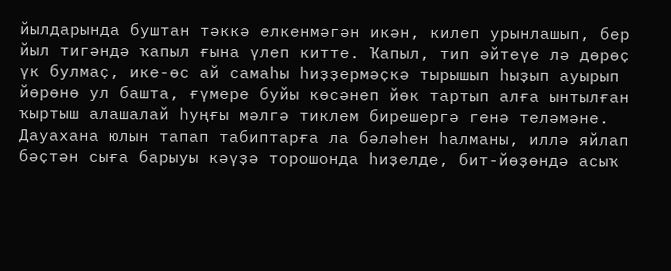йылдарында буштан тәккә елкенмәгән икән, килеп урынлашып, бер йыл тигәндә ҡапыл ғына үлеп китте. Ҡапыл, тип әйтеүе лә дөрөҫ үк булмаҫ, ике-өс ай самаһы һиҙҙермәҫкә тырышып һыҙып ауырып йөрөнө ул башта, ғүмере буйы көсәнеп йөк тартып алға ынтылған ҡыртыш алашалай һуңғы мәлгә тиклем бирешергә генә теләмәне. Дауахана юлын тапап табиптарға ла бәләһен һалманы, иллә яйлап бәҫтән сыға барыуы кәүҙә торошонда һиҙелде, бит-йөҙөндә асыҡ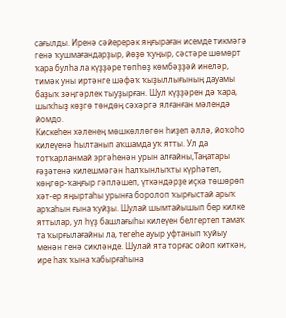сағылды. Иренә сәйерерәк яңғыраған исемде тикмәгә генә ҡушмағандарҙыр, йөҙө ҡуңыр, сәстәре шөмөрт ҡара булһа ла күҙҙәре төпһөҙ көмбәҙҙәй инеләр, тимәк уны иртәнге шәфәҡ ҡыҙыллығының дауамы баҙыҡ зәңгәрлек тыуҙырған. Шул күҙҙәрен дә ҡара, шыҡһыҙ көҙгө төндөң сәхәргә ялғанған мәлендә йомдо.
Кискеһен хәленең мөшкөллөгөн һиҙеп әллә, йоҡоһо килеүенә һылтанып аҡшамда уҡ ятты. Ул да тотҡарланмай эргәһенән урын алғайны,Таңатары ғәҙәтенә килешмәгән һалҡынлыҡты күрһәтеп, көңгөр-ҡаңғыр гәпләшеп, үткәндәрҙе иҫкә төшөрөп хәт-ер яңыртаһы урынға боролоп ҡырғыстай арыҡ арҡаһын ғына ҡуйҙы. Шулай шымтайышып бер килке яттылар, ул һүҙ башлағыһы килеүен белгертеп тамаҡ та ҡырғылағайны ла, тегеһе ауыр уфтанып ҡуйыу менән генә сикләнде. Шулай ята торғас ойоп киткән, ире һаҡ ҡына ҡабырғаһына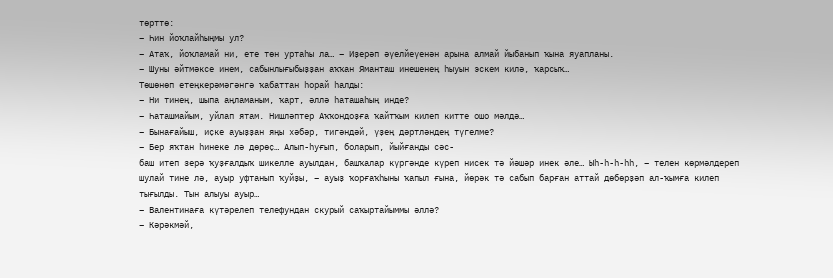төрттө:
– Һин йоҡлайһыңмы ул?
– Атаҡ, йоҡламай ни, ете төн уртаһы ла… – Иҙерәп әүелйеүенән арына алмай йыбанып ҡына яуапланы.
– Шуны әйтмәксе инем, сабынлығыбыҙҙан аҡҡан Яманташ инешенең һыуын эскем килә, ҡарсыҡ…
Төшөнөп етеңкерәмәгәнгә ҡабаттан һорай һалды:
– Ни тинең, шыпа аңламаным, ҡарт, әллә һаташаһың инде?
– Һаташмайым, уйлап ятам. Нишләптер Аҡҡондоҙға ҡайтҡым килеп китте ошо мәлдә…
– Бынағайыш, иҫке ауыҙҙан яңы хәбәр, тигәндәй, үҙең дәртләндең түгелме?
– Бер яҡтан һинеке лә дөрөҫ… Алып-һуғып, боларып, йыйғанды сәс-
баш итеп зерә ҡуҙғалдыҡ шикелле ауылдан, башҡалар күргәнде күреп нисек тә йәшәр инек әле… Ыһ-һ-һ-һһ, – телен көрмәлдереп шулай тине лә, ауыр уфтанып ҡуйҙы, – ауыҙ ҡорғаҡһыны ҡапыл ғына, йөрәк тә сабып барған аттай дөбөрҙәп ал-ҡымға килеп тығылды. Тын алыуы ауыр…
– Валентинаға күтәрелеп телефундан скурый саҡыртайыммы әллә?
– Кәрәкмәй,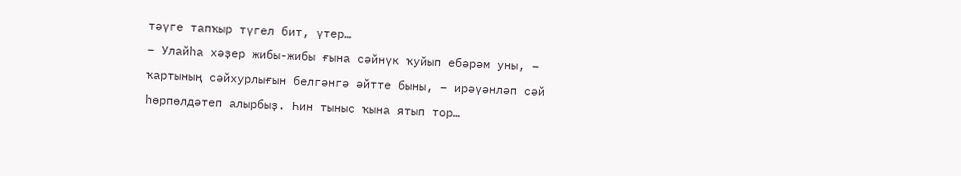тәүге тапҡыр түгел бит, үтер…
– Улайһа хәҙер жибы-жибы ғына сәйнүк ҡуйып ебәрәм уны, – ҡартының сәйхурлығын белгәнгә әйтте быны, – ирәүәнләп сәй һөрпөлдәтеп алырбыҙ. Һин тыныс ҡына ятып тор…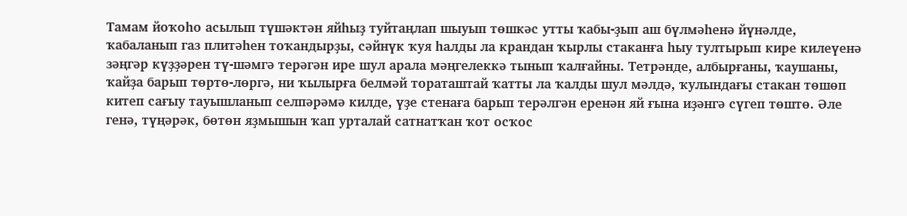Тамам йоҡоһо асылып түшәктән яйһыҙ туйтаңлап шыуып төшкәс утты ҡабы-ҙып аш бүлмәһенә йүнәлде, ҡабаланып газ плитәһен тоҡандырҙы, сәйнүк ҡуя һалды ла крандан ҡырлы стаканға һыу тултырып кире килеүенә зәңгәр күҙҙәрен тү-шәмгә терәгән ире шул арала мәңгелеккә тынып ҡалғайны. Тетрәнде, албырғаны, ҡаушаны, ҡайҙа барып төртө-лөргә, ни ҡылырға белмәй тораташтай ҡатты ла ҡалды шул мәлдә, ҡулындағы стакан төшөп китеп сағыу тауышланып селпәрәмә килде, үҙе стенаға барып терәлгән еренән яй ғына иҙәнгә сүгеп төштө. Әле генә, түңәрәк, бөтөн яҙмышын ҡап урталай сатнатҡан ҡот осҡос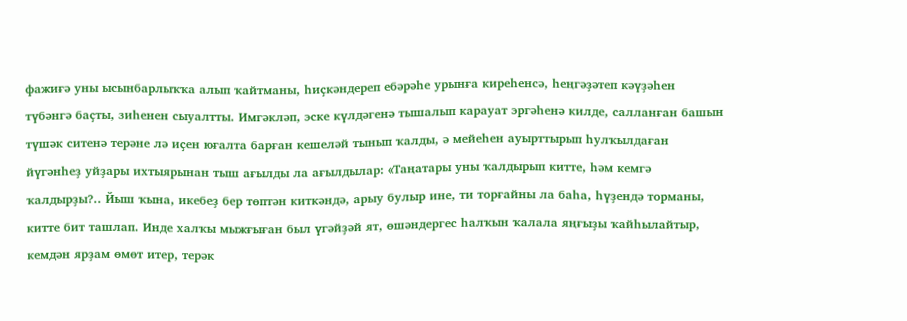фажиғә уны ысынбарлыҡҡа алып ҡайтманы, һиҫкәндереп ебәрәһе урынға киреһенсә, һеңгәҙәтеп кәүҙәһен түбәнгә баҫты, зиһенен сыуалтты. Имгәкләп, эске күлдәгенә тышалып карауат эргәһенә килде, салланған башын түшәк ситенә терәне лә иҫен юғалта барған кешеләй тынып ҡалды, ә мейеһен ауырттырып һулҡылдаған йүгәнһеҙ уйҙары ихтыярынан тыш ағылды ла ағылдылар: «Таңатары уны ҡалдырып китте, һәм кемгә ҡалдырҙы?.. Йыш ҡына, икебеҙ бер төптән киткәндә, арыу булыр ине, ти торғайны ла баһа, һүҙендә торманы, китте бит ташлап. Инде халҡы мыжғыған был үгәйҙәй ят, өшәндергес һалҡын ҡалала яңғыҙы ҡайһылайтыр, кемдән ярҙам өмөт итер, терәк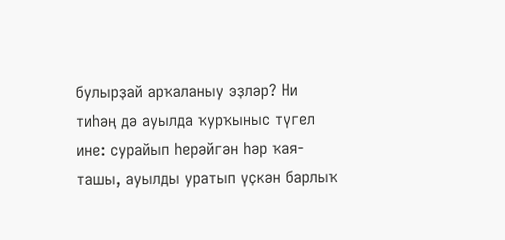булырҙай арҡаланыу эҙләр? Ни тиһәң дә ауылда ҡурҡыныс түгел ине: сурайып һерәйгән һәр ҡая-ташы, ауылды уратып үҫкән барлыҡ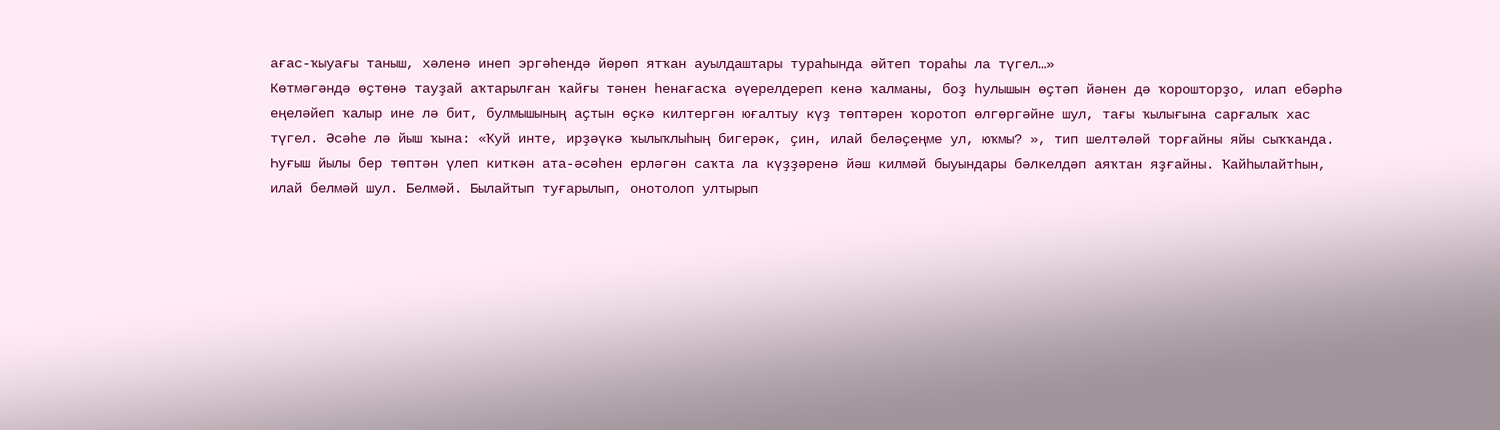ағас-ҡыуағы таныш, хәленә инеп эргәһендә йөрөп ятҡан ауылдаштары тураһында әйтеп тораһы ла түгел…»
Көтмәгәндә өҫтөнә тауҙай аҡтарылған ҡайғы тәнен һенағасҡа әүерелдереп кенә ҡалманы, боҙ һулышын өҫтәп йәнен дә ҡорошторҙо, илап ебәрһә еңеләйеп ҡалыр ине лә бит, булмышының аҫтын өҫкә килтергән юғалтыу күҙ төптәрен ҡоротоп өлгөргәйне шул, тағы ҡылығына сарғалыҡ хас түгел. Әсәһе лә йыш ҡына: «Ҡуй инте, ирҙәүкә ҡылыҡлыһың бигерәк, ҫин, илай беләҫеңме ул, юҡмы? », тип шелтәләй торғайны яйы сыҡҡанда. Һуғыш йылы бер төптән үлеп киткән ата-әсәһен ерләгән саҡта ла күҙҙәренә йәш килмәй быуындары бәлкелдәп аяҡтан яҙғайны. Ҡайһылайтһын, илай белмәй шул. Белмәй. Былайтып туғарылып, онотолоп ултырып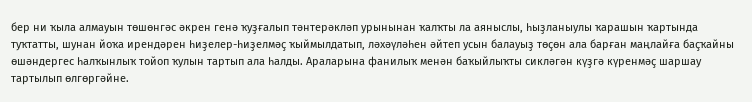бер ни ҡыла алмауын төшөнгәс әкрен генә ҡуҙғалып тәнтерәкләп урынынан ҡалҡты ла аяныслы, һыҙланыулы ҡарашын ҡартында туҡтатты, шунан йоҡа ирендәрен һиҙелер-һиҙелмәҫ ҡыймылдатып, ләхәүләһен әйтеп усын балауыҙ төҫөн ала барған маңлайға баҫҡайны өшәндергес һалҡынлыҡ тойоп ҡулын тартып ала һалды. Араларына фанилыҡ менән баҡыйлыҡты сикләгән күҙгә күренмәҫ шаршау тартылып өлгөргәйне.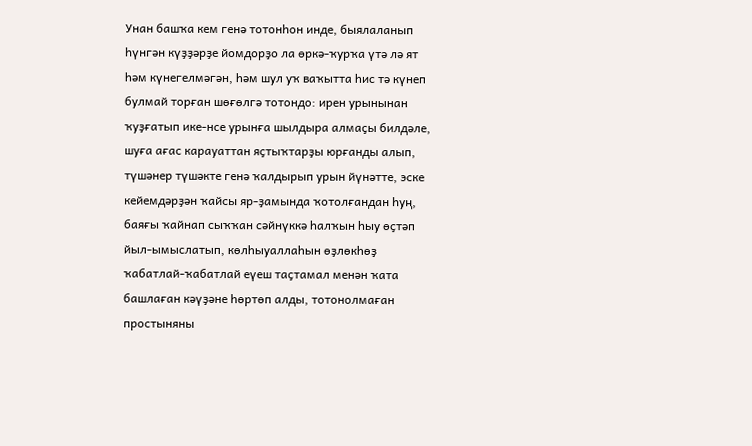Унан башҡа кем генә тотонһон инде, быялаланып һүнгән күҙҙәрҙе йомдорҙо ла өркә-ҡурҡа үтә лә ят һәм күнегелмәгән, һәм шул уҡ ваҡытта һис тә күнеп булмай торған шөғөлгә тотондо: ирен урынынан ҡуҙғатып ике-нсе урынға шылдыра алмаҫы билдәле, шуға ағас карауаттан яҫтыҡтарҙы юрғанды алып, түшәнер түшәкте генә ҡалдырып урын йүнәтте, эске кейемдәрҙән ҡайсы яр-ҙамында ҡотолғандан һуң, баяғы ҡайнап сыҡҡан сәйнүккә һалҡын һыу өҫтәп йыл-ымыслатып, көлһыуаллаһын өҙлөкһөҙ ҡабатлай-ҡабатлай еүеш таҫтамал менән ҡата башлаған кәүҙәне һөртөп алды, тотонолмаған простыняны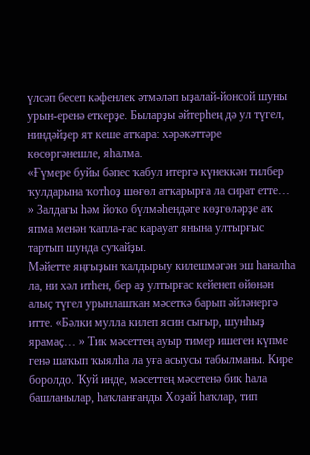үлсәп бесеп кәфенлек әтмәләп ыҙалай-йонсой шуны урын-еренә еткерҙе. Быларҙы әйтерһең дә ул түгел, ниндәйҙер ят кеше атҡара: хәрәкәттәре көсөргәнешле, яһалма.
«Ғүмере буйы бәпес ҡабул итергә күнеккән тилбер ҡулдарына ҡотһоҙ шөғөл атҡарырға ла сират етте… » Залдағы һәм йоҡо бүлмәһендәге көҙгөләрҙе аҡ япма менән ҡапла-ғас карауат янына ултырғыс тартып шунда суҡайҙы.
Мәйетте яңғыҙын ҡалдырыу килешмәгән эш һаналһа ла, ни хәл итһен, бер аҙ ултырғас кейенеп өйөнән алыҫ түгел урынлашҡан мәсеткә барып әйләнергә итте. «Бәлки мулла килеп ясин сығыр, шунһыҙ ярамаҫ… » Тик мәсеттең ауыр тимер ишеген күпме генә шаҡып ҡыялһа ла уға асыусы табылманы. Кире боролдо. Ҡуй инде, мәсеттең мәсетенә бик һала башланылар, һаҡланғанды Хоҙай һаҡлар, тип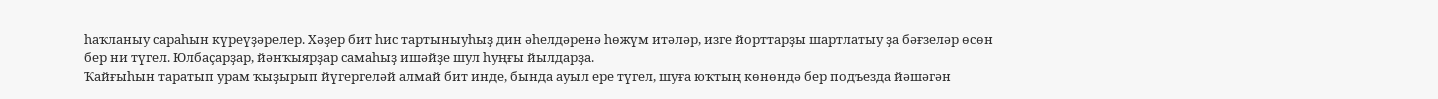һаҡланыу сараһын күреүҙәрелер. Хәҙер бит һис тартыныуһыҙ дин әһелдәренә һөжүм итәләр, изге йорттарҙы шартлатыу ҙа бәғзеләр өсөн бер ни түгел. Юлбаҫарҙар, йәнҡыярҙар самаһыҙ ишәйҙе шул һуңғы йылдарҙа.
Ҡайғыһын таратып урам ҡыҙырып йүгергеләй алмай бит инде, бында ауыл ере түгел, шуға юҡтың көнөндә бер подъезда йәшәгән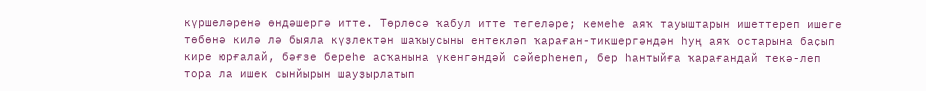күршеләренә өндәшергә итте. Төрлөсә ҡабул итте тегеләре; кемеһе аяҡ тауыштарын ишеттереп ишеге төбөнә килә лә быяла күҙлектән шаҡыусыны ентекләп ҡараған-тикшергәндән һуң аяҡ остарына баҫып кире юрғалай, бәғзе береһе асҡанына үкенгәндәй сәйерһенеп, бер һантыйға ҡарағандай текә-леп тора ла ишек сынйырын шауҙырлатып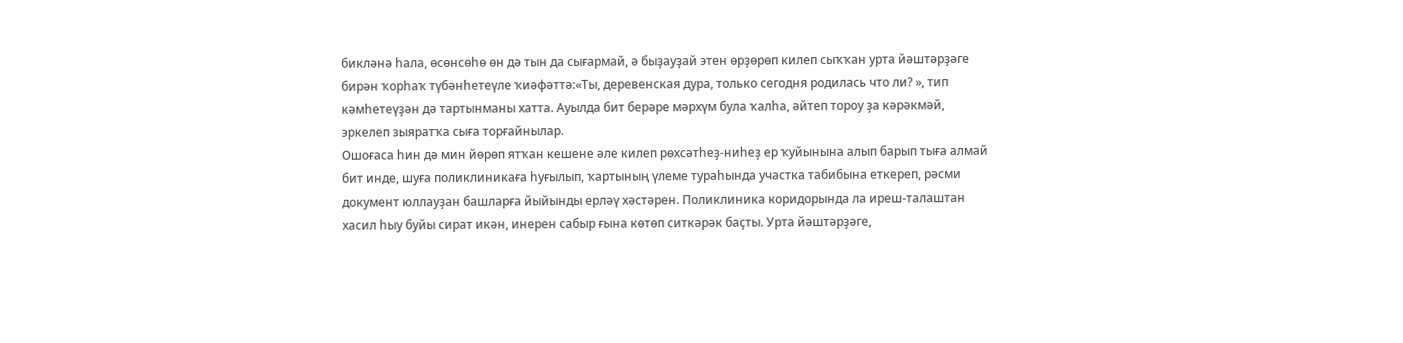бикләнә һала, өсөнсөһө өн дә тын да сығармай, ә быҙауҙай этен өрҙөрөп килеп сыҡҡан урта йәштәрҙәге бирән ҡорһаҡ түбәнһетеүле ҡиәфәттә:«Ты, деревенская дура, только сегодня родилась что ли? », тип кәмһетеүҙән дә тартынманы хатта. Ауылда бит берәре мәрхүм була ҡалһа, әйтеп тороу ҙа кәрәкмәй, эркелеп зыяратҡа сыға торғайнылар.
Ошоғаса һин дә мин йөрөп ятҡан кешене әле килеп рөхсәтһеҙ-ниһеҙ ер ҡуйынына алып барып тыға алмай бит инде, шуға поликлиникаға һуғылып, ҡартының үлеме тураһында участка табибына еткереп, рәсми документ юллауҙан башларға йыйынды ерләү хәстәрен. Поликлиника коридорында ла иреш-талаштан хасил һыу буйы сират икән, инерен сабыр ғына көтөп ситкәрәк баҫты. Урта йәштәрҙәге,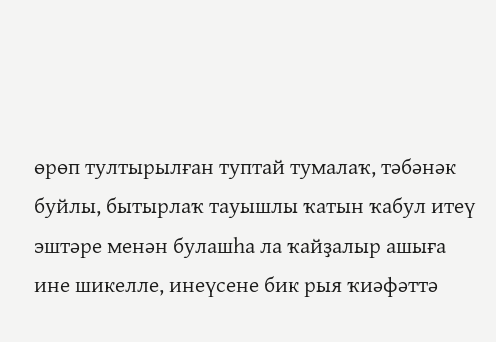өрөп тултырылған туптай тумалаҡ, тәбәнәк буйлы, бытырлаҡ тауышлы ҡатын ҡабул итеү эштәре менән булашһа ла ҡайҙалыр ашыға ине шикелле, инеүсене бик рыя ҡиәфәттә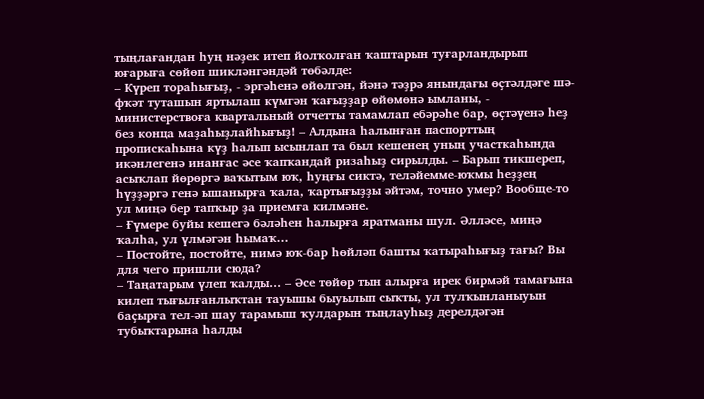тыңлағандан һуң нәҙек итеп йолҡолған ҡаштарын туғарландырып юғарыға сөйөп шикләнгәндәй төбәлде:
– Күреп тораһығыҙ, - эргәһенә өйөлгән, йәнә тәҙрә янындағы өҫтәлдәге шә-фҡәт туташын яртылаш күмгән ҡағыҙҙар өйөмөнә ымланы, - министерствоға квартальный отчетты тамамлап ебәрәһе бар, өҫтәүенә һеҙ без конца маҙаһыҙлайһығыҙ! – Алдына һалынған паспорттың пропискаһына күҙ һалып ысынлап та был кешенең уның участкаһында икәнлегенә инанғас әсе ҡапҡандай ризаһыҙ сирылды. – Барып тикшереп, асыҡлап йөрөргә ваҡытым юҡ, һуңғы сиктә, теләйемме-юҡмы һеҙҙең һүҙҙәргә генә ышанырға ҡала, ҡартығыҙҙы әйтәм, точно умер? Вообще-то ул миңә бер тапҡыр ҙа приемға килмәне.
– Ғүмере буйы кешегә бәләһен һалырға яратманы шул. Әлләсе, миңә ҡалһа, ул үлмәгән һымаҡ…
– Постойте, постойте, нимә юҡ-бар һөйләп башты ҡатыраһығыҙ тағы? Вы для чего пришли сюда?
– Таңатарым үлеп ҡалды… – Әсе төйөр тын алырға ирек бирмәй тамағына килеп тығылғанлыҡтан тауышы быуылып сыҡты, ул тулҡынланыуын баҫырға тел-әп шау тарамыш ҡулдарын тыңлауһыҙ дерелдәгән тубыҡтарына һалды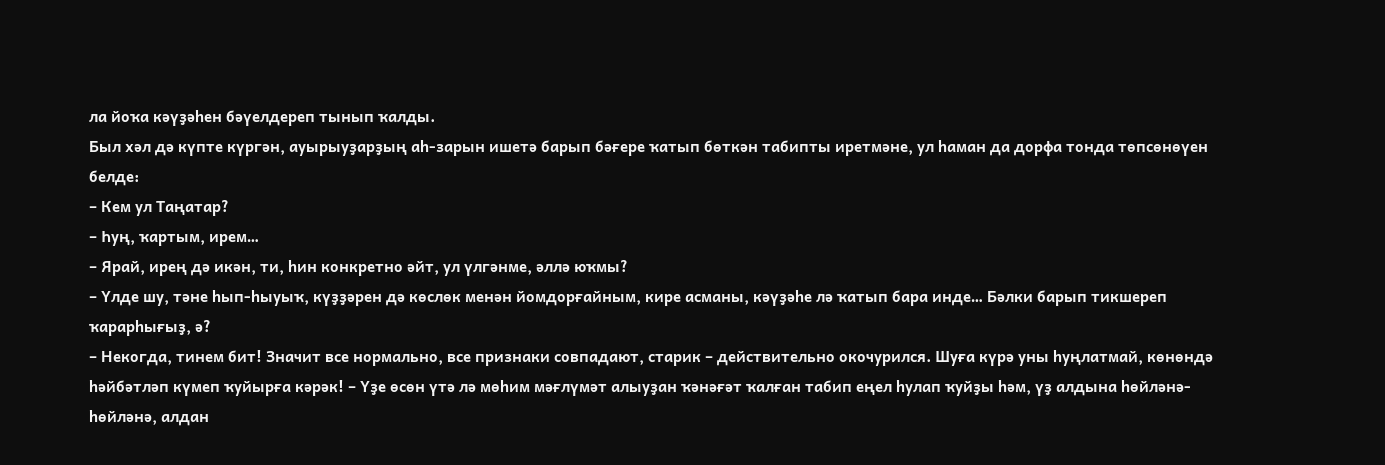ла йоҡа кәүҙәһен бәүелдереп тынып ҡалды.
Был хәл дә күпте күргән, ауырыуҙарҙың аһ-зарын ишетә барып бәғере ҡатып бөткән табипты иретмәне, ул һаман да дорфа тонда төпсөнөүен белде:
– Кем ул Таңатар?
– Һуң, ҡартым, ирем…
– Ярай, ирең дә икән, ти, һин конкретно әйт, ул үлгәнме, әллә юҡмы?
– Үлде шу, тәне һып-һыуыҡ, күҙҙәрен дә көслөк менән йомдорғайным, кире асманы, кәүҙәһе лә ҡатып бара инде… Бәлки барып тикшереп ҡарарһығыҙ, ә?
– Некогда, тинем бит! Значит все нормально, все признаки совпадают, старик – действительно окочурился. Шуға күрә уны һуңлатмай, көнөндә һәйбәтләп күмеп ҡуйырға кәрәк! – Үҙе өсөн үтә лә мөһим мәғлүмәт алыуҙан ҡәнәғәт ҡалған табип еңел һулап ҡуйҙы һәм, үҙ алдына һөйләнә-һөйләнә, алдан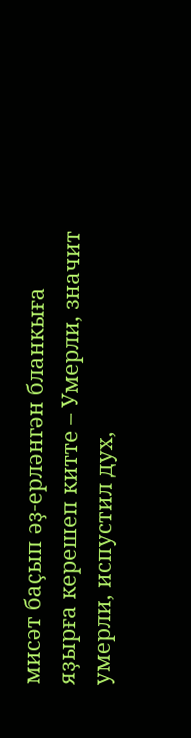мисәт баҫып әҙ-ерләнгән бланкыға яҙырға керешеп китте – Умерли, значит умерли, испустил дух,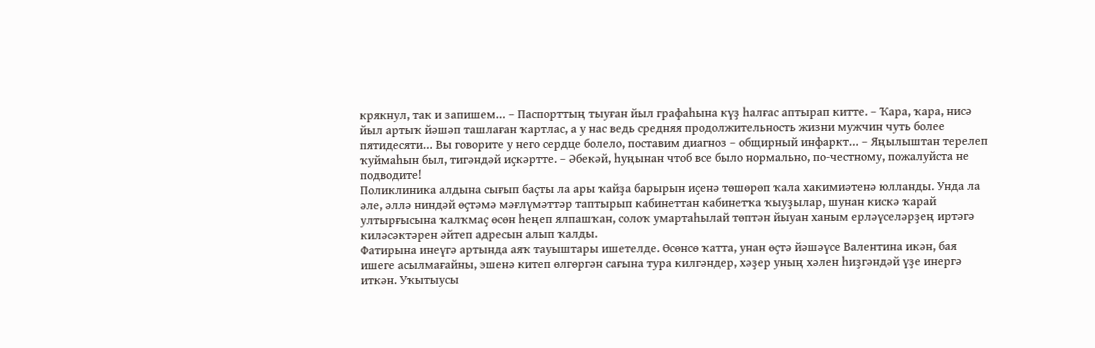крякнул, так и запишем… – Паспорттың тыуған йыл графаһына күҙ һалғас аптырап китте. – Ҡара, ҡара, нисә йыл артыҡ йәшәп ташлаған ҡартлас, а у нас ведь средняя продолжительность жизни мужчин чуть более пятидесяти… Вы говорите у него сердце болело, поставим диагноз – общирный инфаркт… – Яңылыштан терелеп ҡуймаһын был, тигәндәй иҫкәртте. – Әбекәй, һуңынан чтоб все было нормально, по-честному, пожалуйста не подводите!
Поликлиника алдына сығып баҫты ла ары ҡайҙа барырын иҫенә төшөрөп ҡала хакимиәтенә юлланды. Унда ла әле, әллә ниндәй өҫтәмә мәғлүмәттәр таптырып кабинеттан кабинетҡа ҡыуҙылар, шунан кискә ҡарай ултырғысына ҡалҡмаҫ өсөн һеңеп ялпашҡан, солоҡ умартаһылай төптән йыуан ханым ерләүселәрҙең иртәгә киләсәктәрен әйтеп адресын алып ҡалды.
Фатирына инеүгә артында аяҡ тауыштары ишетелде. Өсөнсө ҡатта, унан өҫтә йәшәүсе Валентина икән, бая ишеге асылмағайны, эшенә китеп өлгөргән сағына тура килгәндер, хәҙер уның хәлен һиҙгәндәй үҙе инергә иткән. Уҡытыусы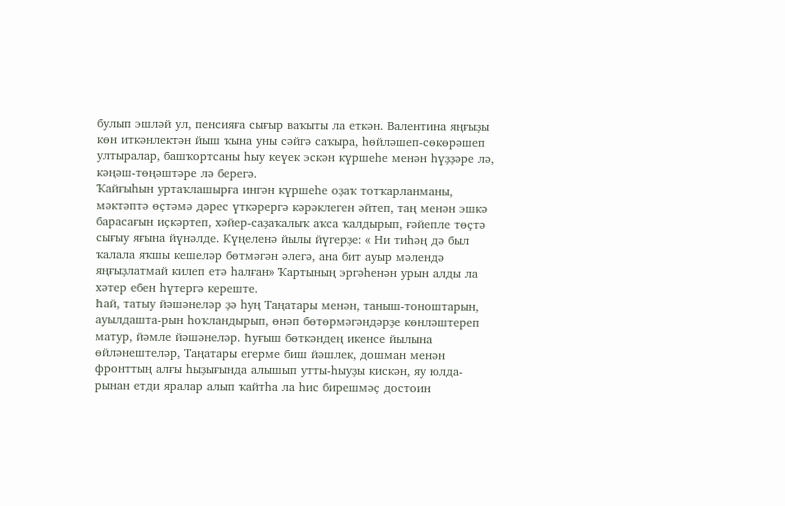булып эшләй ул, пенсияға сығыр ваҡыты ла еткән. Валентина яңғыҙы көн иткәнлектән йыш ҡына уны сәйгә саҡыра, һөйләшеп-сөкөрәшеп ултыралар, башҡортсаны һыу кеүек эскән күршеһе менән һүҙҙәре лә, кәңәш-төңәштәре лә берегә.
Ҡайғыһын уртаҡлашырға ингән күршеһе оҙаҡ тотҡарланманы, мәктәптә өҫтәмә дәрес үткәрергә кәрәклеген әйтеп, таң менән эшкә барасағын иҫкәртеп, хәйер-саҙаҡалыҡ аҡса ҡалдырып, ғәйепле төҫтә сығыу яғына йүнәлде. Күңеленә йылы йүгерҙе: « Ни тиһәң дә был ҡалала яҡшы кешеләр бөтмәгән әлегә, ана бит ауыр мәлендә яңғыҙлатмай килеп етә һалған» Ҡартының эргәһенән урын алды ла хәтер ебен һүтергә кереште.
Һай, татыу йәшәнеләр ҙә һуң Таңатары менән, таныш-тоноштарын, ауылдашта-рын һоҡландырып, өнәп бөтөрмәгәндәрҙе көнләштереп матур, йәмле йәшәнеләр. Һуғыш бөткәндең икенсе йылына өйләнештеләр, Таңатары егерме биш йәшлек, дошман менән фронттың алғы һыҙығында алышып утты-һыуҙы кискән, яу юлда-рынан етди яралар алып ҡайтһа ла һис бирешмәҫ достоин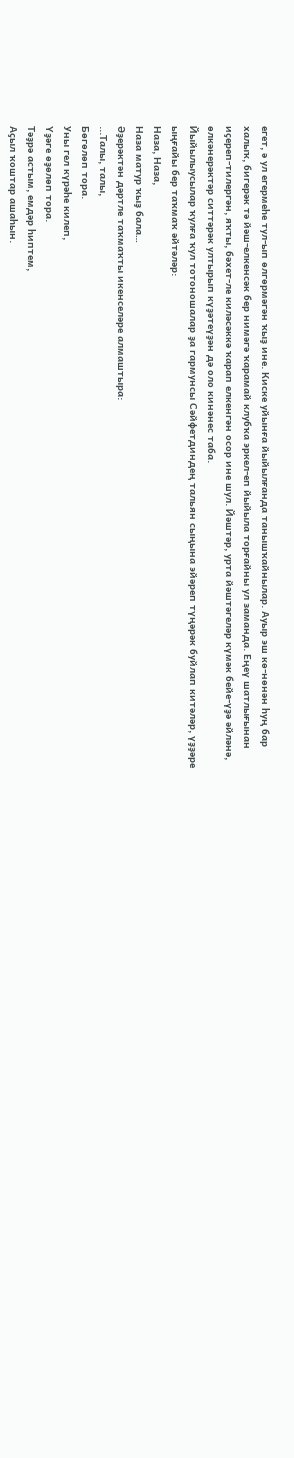егет, ә ул егермеһе тул-ып өлгөрмәгән ҡыҙ ине. Киске уйынға йыйылғанда танышҡайнылар. Ауыр эш кө-нөнән һуң бар халыҡ, бигерәк тә йәш-елкенсәк бер нимәгә ҡарамай клубҡа эркел-еп йыйыла торғайны ул заманда. Еңеү шатлығынан иҫереп-тилергән, яҡты, бәхет-ле киләсәккә ҡарап елкенгән осор ине шул. Йәштәр, урта йәштәгеләр күмәк бейе-үҙә әйләнә, өлкәнерәктәр ситтәрәк ултырып күҙәтеүҙән дә оло кинәнес таба.
Йыйылыусылар ҡулға ҡул тотоношалар ҙа гармунсы Сәйфетдиндең тальян сыңына эйәреп түңәрәк буйлап китәләр, үҙҙәре ыңғайы бер таҡмаҡ әйтәләр:
Наза, Наза,
Наза матур ҡыҙ бала…
Әҙерәктән дәртле таҡмаҡты икенселәре алмаштыра:
...Талы, талы,
Бөгөлөп тора.
Уны гел күрәһе килеп,
Үҙәге өҙөлөп тора.
Тәҙрә астым, емдәр һиптем,
Аҫыл ҡоштар ашаһын.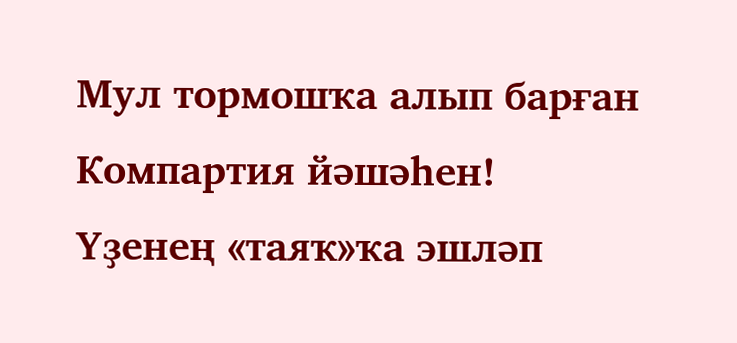Мул тормошҡа алып барған
Компартия йәшәһен!
Үҙенең «таяҡ»ҡа эшләп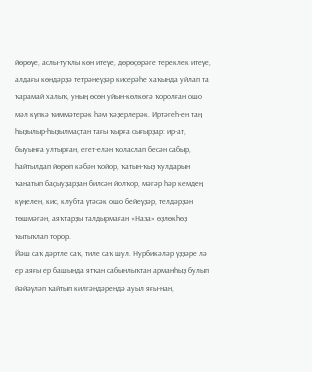йөрөүе, аслы-туҡлы көн итеүе, дөрөҫөрәге тереклек итеүе, алдағы көндәрҙә тетрәнеүҙәр кисерәһе хаҡында уйлап та ҡарамай халыҡ, уның өсөн уйын-көлкөгә ҡоролған ошо мәл күпкә ҡиммәтерәк һәм ҡәҙерлерәк. Иртәгеһ-ен таң һыҙылыр-һыҙылмаҫтан тағы ҡырға сығырҙар: ир-ат, быуынға ултырған, егет-елән ҡоласлап бесән сабыр, һайтылдап йөрөп кәбән ҡойор, ҡатын-ҡыҙ ҡулдарын ҡанатып баҫыуҙарҙан билсән йолҡор, мәгәр һәр кемдең күңелен, кис, клубта үтәсәк ошо бейеүҙәр, телдәрҙән төшмәгән, аяҡтарҙы талдырмаған «Наза» өҙлөкһөҙ ҡытыҡлап торор.
Йәш саҡ дәртле саҡ, тиле саҡ шул. Нурбикәләр үҙҙәре лә ер аяғы ер башында ятҡан сабынлыҡтан арманһыҙ булып йәйәүләп ҡайтып килгәндәрендә ауыл яғы-нан,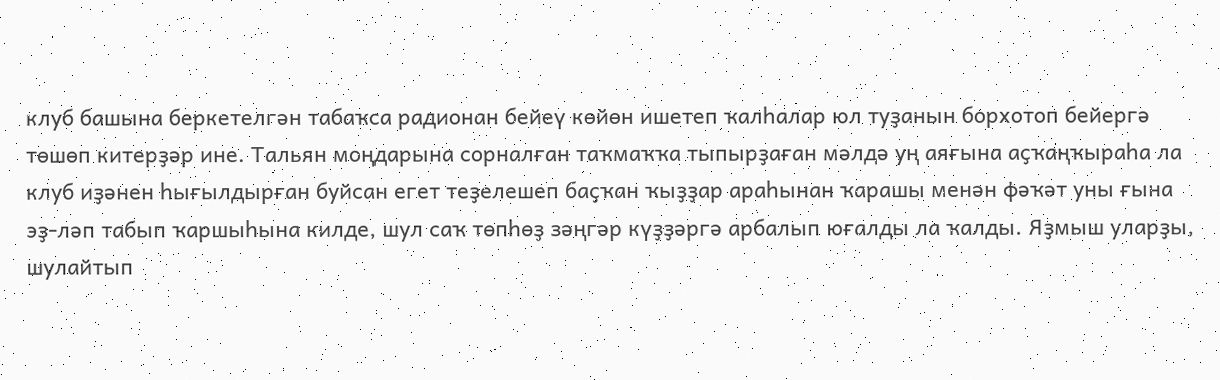клуб башына беркетелгән табаҡса радионан бейеү көйөн ишетеп ҡалһалар юл туҙанын борхотоп бейергә төшөп китерҙәр ине. Тальян моңдарына сорналған таҡмаҡҡа тыпырҙаған мәлдә уң аяғына аҫҡаңҡыраһа ла клуб иҙәнен һығылдырған буйсан егет теҙелешеп баҫҡан ҡыҙҙар араһынан ҡарашы менән фәҡәт уны ғына эҙ-ләп табып ҡаршыһына килде, шул саҡ төпһөҙ зәңгәр күҙҙәргә арбалып юғалды ла ҡалды. Яҙмыш уларҙы, шулайтып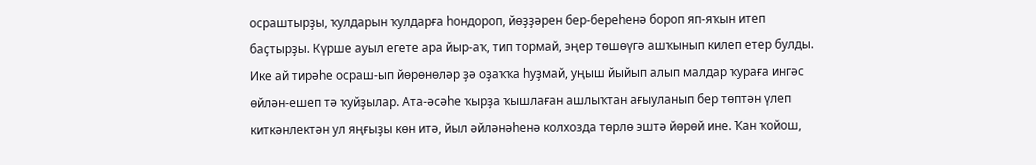осраштырҙы, ҡулдарын ҡулдарға һондороп, йөҙҙәрен бер-береһенә бороп яп-яҡын итеп баҫтырҙы. Күрше ауыл егете ара йыр-аҡ, тип тормай, эңер төшөүгә ашҡынып килеп етер булды. Ике ай тирәһе осраш-ып йөрөнөләр ҙә оҙаҡҡа һуҙмай, уңыш йыйып алып малдар ҡураға ингәс өйлән-ешеп тә ҡуйҙылар. Ата-әсәһе ҡырҙа ҡышлаған ашлыҡтан ағыуланып бер төптән үлеп киткәнлектән ул яңғыҙы көн итә, йыл әйләнәһенә колхозда төрлө эштә йөрөй ине. Ҡан ҡойош,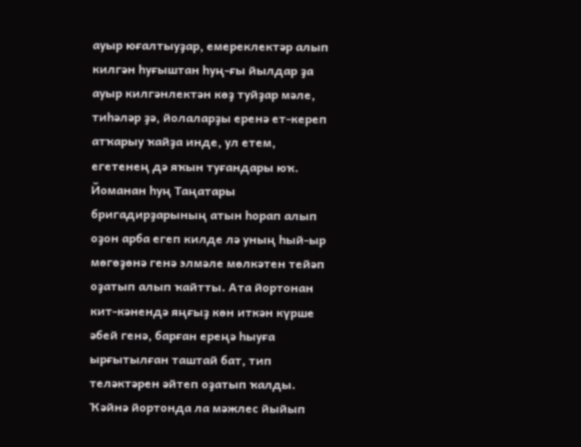ауыр юғалтыуҙар, емереклектәр алып килгән һуғыштан һуң-ғы йылдар ҙа ауыр килгәнлектән көҙ туйҙар мәле, тиһәләр ҙә, йолаларҙы еренә ет-кереп атҡарыу ҡайҙа инде, ул етем, егетенең дә яҡын туғандары юҡ. Йоманан һуң Таңатары бригадирҙарының атын һорап алып оҙон арба егеп килде лә уның һый-ыр мөгөҙөнә генә элмәле мөлкәтен тейәп оҙатып алып ҡайтты. Ата йортонан кит-кәнендә яңғыҙ көн иткән күрше әбей генә, барған ереңә һыуға ырғытылған таштай бат, тип теләктәрен әйтеп оҙатып ҡалды. Ҡәйнә йортонда ла мәжлес йыйып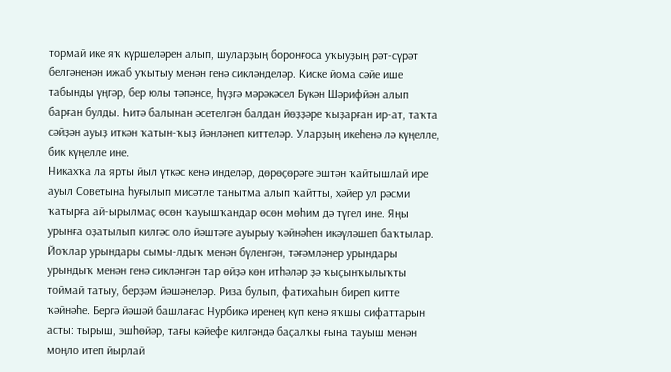тормай ике яҡ күршеләрен алып, шуларҙың боронғоса уҡыуҙың рәт-сүрәт белгәненән ижаб уҡытыу менән генә сикләнделәр. Киске йома сәйе ише табынды үңгәр, бер юлы тәпәнсе, һүҙгә мәрәкәсел Бүкән Шәрифйән алып барған булды. Һитә балынан әсетелгән балдан йөҙҙәре ҡыҙарған ир-ат, таҡта сәйҙән ауыҙ иткән ҡатын-ҡыҙ йәнләнеп киттеләр. Уларҙың икеһенә лә күңелле, бик күңелле ине.
Никахҡа ла ярты йыл үткәс кенә инделәр, дөрөҫөрәге эштән ҡайтышлай ире ауыл Советына һуғылып мисәтле танытма алып ҡайтты, хәйер ул рәсми ҡатырға ай-ырылмаҫ өсөн ҡауышҡандар өсөн мөһим дә түгел ине. Яңы урынға оҙатылып килгәс оло йәштәге ауырыу ҡәйнәһен икәүләшеп баҡтылар. Йоҡлар урындары сымы-лдыҡ менән бүленгән, тәғәмләнер урындары урындыҡ менән генә сикләнгән тар өйҙә көн итһәләр ҙә ҡыҫынҡылыҡты тоймай татыу, берҙәм йәшәнеләр. Риза булып, фатихаһын биреп китте ҡәйнәһе. Бергә йәшәй башлағас Нурбикә иренең күп кенә яҡшы сифаттарын асты: тырыш, эшһөйәр, тағы кәйефе килгәндә баҫалҡы ғына тауыш менән моңло итеп йырлай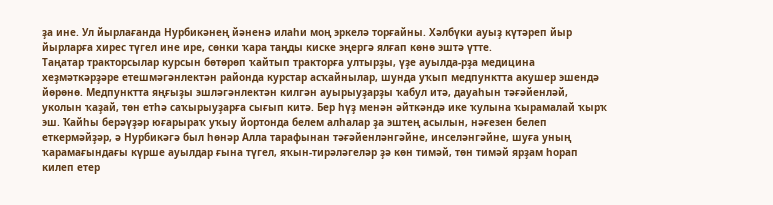ҙа ине. Ул йырлағанда Нурбикәнең йәненә илаһи моң эркелә торғайны. Хәлбүки ауыҙ күтәреп йыр йырларға хирес түгел ине ире, сөнки ҡара таңды киске эңергә ялғап көнө эштә үтте.
Таңатар тракторсылар курсын бөтөрөп ҡайтып тракторға ултырҙы, үҙе ауылда-рҙа медицина хеҙмәткәрҙәре етешмәгәнлектән районда курстар асҡайнылар, шунда уҡып медпунктта акушер эшендә йөрөнө. Медпунктта яңғыҙы эшләгәнлектән килгән ауырыуҙарҙы ҡабул итә, дауаһын тәғәйенләй, уколын ҡаҙай, төн етһә саҡырыуҙарға сығып китә. Бер һүҙ менән әйткәндә ике ҡулына ҡырамалай ҡырҡ эш. Ҡайһы берәүҙәр юғарыраҡ уҡыу йортонда белем алһалар ҙа эштең асылын, нәғезен белеп еткермәйҙәр, ә Нурбикәгә был һөнәр Алла тарафынан тәғәйенләнгәйне, инселәнгәйне, шуға уның ҡарамағындағы күрше ауылдар ғына түгел, яҡын-тирәләгеләр ҙә көн тимәй, төн тимәй ярҙам һорап килеп етер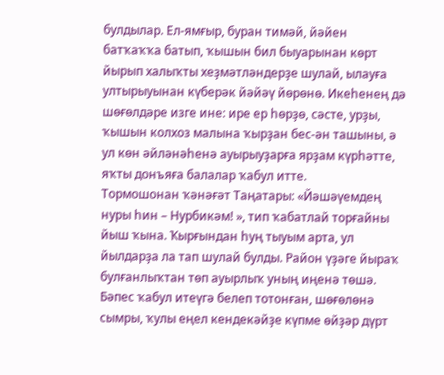булдылар. Ел-ямғыр, буран тимәй, йәйен батҡаҡҡа батып, ҡышын бил быуарынан көрт йырып халыҡты хеҙмәтләндерҙе шулай, ылауға ултырыуынан күберәк йәйәү йөрөнө. Икеһенең дә шөғөлдәре изге ине: ире ер һөрҙө, сәсте, урҙы, ҡышын колхоз малына ҡырҙан бес-ән ташыны, ә ул көн әйләнәһенә ауырыуҙарға ярҙам күрһәтте, яҡты донъяға балалар ҡабул итте.
Тормошонан ҡәнәғәт Таңатары: «Йәшәүемдең нуры һин – Нурбикәм! », тип ҡабатлай торғайны йыш ҡына. Ҡырғындан һуң тыуым арта, ул йылдарҙа ла тап шулай булды. Район үҙәге йыраҡ булғанлыҡтан төп ауырлыҡ уның иңенә төшә. Бәпес ҡабул итеүгә белеп тотонған, шөғөлөнә сымры, ҡулы еңел кендекәйҙе күпме өйҙәр дүрт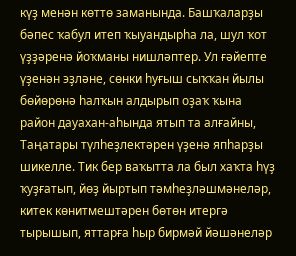күҙ менән көттө заманында. Башҡаларҙы бәпес ҡабул итеп ҡыуандырһа ла, шул ҡот үҙҙәренә йоҡманы нишләптер. Ул ғәйепте үҙенән эҙләне, сөнки һуғыш сыҡҡан йылы бөйөрөнә һалҡын алдырып оҙаҡ ҡына район дауахан-аһында ятып та алғайны, Таңатары түлһеҙлектәрен үҙенә япһарҙы шикелле. Тик бер ваҡытта ла был хаҡта һүҙ ҡуҙғатып, йөҙ йыртып тәмһеҙләшмәнеләр, китек көнитмештәрен бөтөн итергә тырышып, яттарға һыр бирмәй йәшәнеләр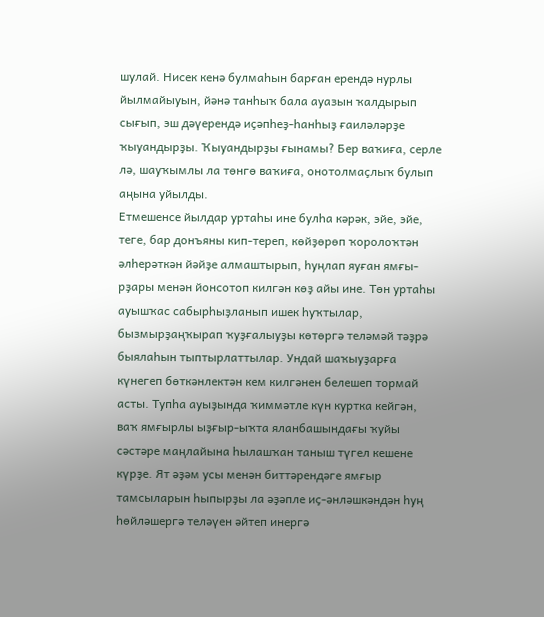шулай. Нисек кенә булмаһын барған ерендә нурлы йылмайыуын, йәнә танһыҡ бала ауазын ҡалдырып сығып, эш дәүерендә иҫәпһеҙ-һанһыҙ ғаиләләрҙе ҡыуандырҙы. Ҡыуандырҙы ғынамы? Бер ваҡиға, серле лә, шауҡымлы ла төнгө ваҡиға, онотолмаҫлыҡ булып аңына уйылды.
Етмешенсе йылдар уртаһы ине булһа кәрәк, эйе, эйе, теге, бар донъяны кип-тереп, көйҙөрөп ҡоролоҡтән әлһерәткән йәйҙе алмаштырып, һуңлап яуған ямғы-рҙары менән йонсотоп килгән көҙ айы ине. Төн уртаһы ауышҡас сабырһыҙланып ишек һуҡтылар, бызмырҙаңҡырап ҡуҙғалыуҙы көтөргә теләмәй тәҙрә быялаһын тыптырлаттылар. Ундай шаҡыуҙарға күнегеп бөткәнлектән кем килгәнен белешеп тормай асты. Тупһа ауыҙында ҡиммәтле күн куртка кейгән, ваҡ ямғырлы ыҙғыр-ыҡта яланбашындағы ҡуйы сәстәре маңлайына һылашҡан таныш түгел кешене күрҙе. Ят әҙәм усы менән биттәрендәге ямғыр тамсыларын һыпырҙы ла әҙәпле иҫ-әнләшкәндән һуң һөйләшергә теләүен әйтеп инергә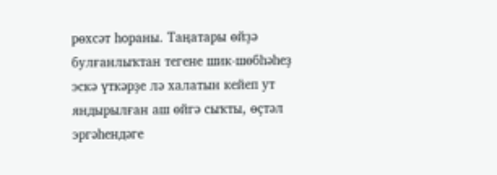рөхсәт һораны. Таңатары өйҙә булғанлыҡтан тегене шик-шөбһәһеҙ эскә үткәрҙе лә халатын кейеп ут яндырылған аш өйгә сыҡты, өҫтәл эргәһендәге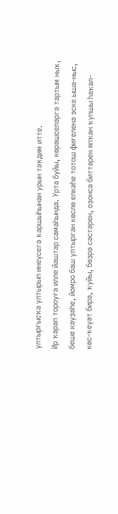ултырғысҡа ултырып инеүсегә ҡаршыһынан урын тәҡдим итте.
Ир ҡарап тороуға илле йәштәр самаһында. Урта буйы, көрәшселәргә тартым ныҡ, беше кәүҙәһе, йомро баш ултырған көслө елкәһе тотош фиғеленә эске ыша-ныс, көс-ҡеүәт бирә, ҡуйы, бөҙрә сәстәрен, оҙонса биттәрен япҡан ҡупшы һаҡал-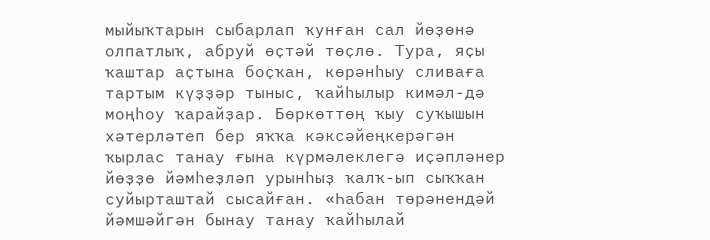мыйыҡтарын сыбарлап ҡунған сал йөҙөнә олпатлыҡ, абруй өҫтәй төҫлө. Тура, яҫы ҡаштар аҫтына боҫҡан, көрәнһыу сливаға тартым күҙҙәр тыныс, ҡайһылыр кимәл-дә моңһоу ҡарайҙар. Бөркөттөң ҡыу суҡышын хәтерләтеп бер яҡҡа кәксәйеңкерәгән ҡырлас танау ғына күрмәлеклегә иҫәпләнер йөҙҙө йәмһеҙләп урынһыҙ ҡалҡ-ып сыҡҡан суйырташтай сысайған. «Һабан төрәнендәй йәмшәйгән бынау танау ҡайһылай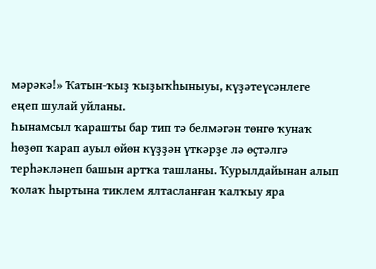мәрәкә!» Ҡатын-ҡыҙ ҡыҙыҡһыныуы, күҙәтеүсәнлеге еңеп шулай уйланы.
Һынамсыл ҡарашты бар тип тә белмәгән төнгө ҡунаҡ һөҙөп ҡарап ауыл өйөн күҙҙән үткәрҙе лә өҫтәлгә терһәкләнеп башын артҡа ташланы. Ҡурылдайынан алып ҡолаҡ һыртына тиклем ялтасланған ҡалҡыу яра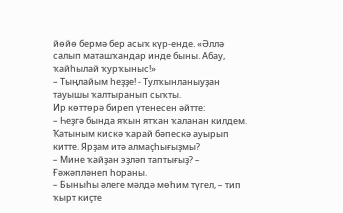йөйө бермә бер асыҡ күр-енде. «Әллә салып маташҡандар инде быны. Абау, ҡайһылай ҡурҡыныс!»
– Тыңлайым һеҙҙе! - Тулҡынланыуҙан тауышы ҡалтыранып сыҡты.
Ир көттөрә биреп үтенесен әйтте:
– Һеҙгә бында яҡын ятҡан ҡаланан килдем. Ҡатыным кискә ҡарай бәпескә ауырып китте. Ярҙам итә алмаҫһығыҙмы?
– Мине ҡайҙан эҙләп таптығыҙ? – Ғәжәпләнеп һораны.
– Быныһы әлеге мәлдә мөһим түгел, – тип ҡырт киҫте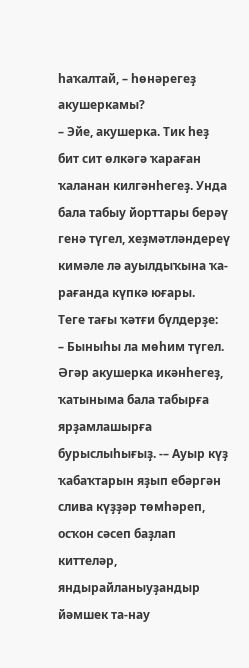һаҡалтай, – һөнәрегеҙ акушеркамы?
– Эйе, акушерка. Тик һеҙ бит сит өлкәгә ҡараған ҡаланан килгәнһегеҙ. Унда бала табыу йорттары берәү генә түгел, хеҙмәтләндереү кимәле лә ауылдыҡына ҡа-рағанда күпкә юғары.
Теге тағы ҡәтғи бүлдерҙе:
– Быныһы ла мөһим түгел. Әгәр акушерка икәнһегеҙ, ҡатыныма бала табырға ярҙамлашырға бурыслыһығыҙ. -– Ауыр күҙ ҡабаҡтарын яҙып ебәргән слива күҙҙәр төмһәреп, осҡон сәсеп баҙлап киттеләр, яндырайланыуҙандыр йәмшек та-нау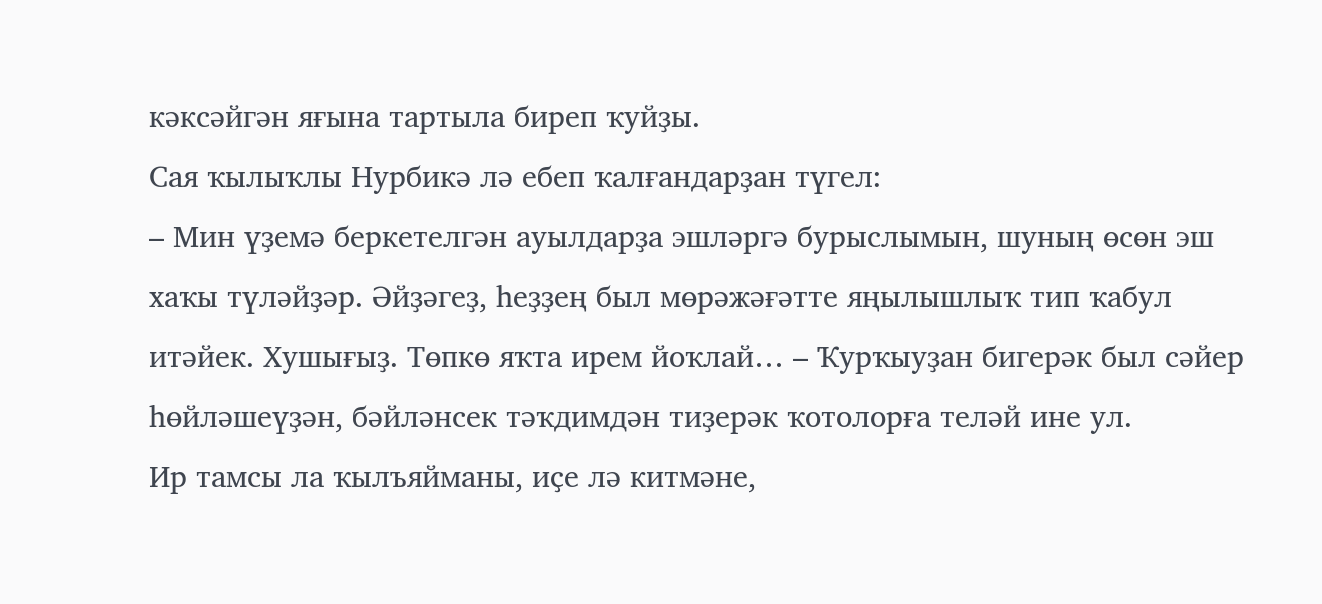кәксәйгән яғына тартыла биреп ҡуйҙы.
Сая ҡылыҡлы Нурбикә лә ебеп ҡалғандарҙан түгел:
– Мин үҙемә беркетелгән ауылдарҙа эшләргә бурыслымын, шуның өсөн эш хаҡы түләйҙәр. Әйҙәгеҙ, һеҙҙең был мөрәжәғәтте яңылышлыҡ тип ҡабул итәйек. Хушығыҙ. Төпкө яҡта ирем йоҡлай… – Ҡурҡыуҙан бигерәк был сәйер һөйләшеүҙән, бәйләнсек тәҡдимдән тиҙерәк ҡотолорға теләй ине ул.
Ир тамсы ла ҡылъяйманы, иҫе лә китмәне,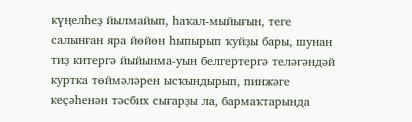күңелһеҙ йылмайып, һаҡал-мыйығын, теге салынған яра йөйөн һыпырып ҡуйҙы бары, шунан тиҙ китергә йыйынма-уын белгертергә теләгәндәй куртка төймәләрен ысҡындырып, пинжәге кеҫәһенән тәсбих сығарҙы ла, бармаҡтарында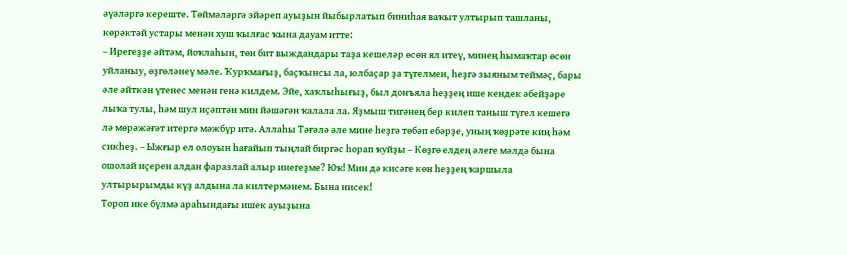әүәләргә кереште. Төймәләргә эйәреп ауыҙын йыбырлатып биниһая ваҡыт ултырып ташланы, көрәктәй устары менән хуш ҡылғас ҡына дауам итте:
– Ирегеҙҙе әйтәм, йоҡлаһын, төн бит выждандары таҙа кешеләр өсөн ял итеү, минең һымаҡтар өсөн уйланыу, өҙгөләнеү мәле. Ҡурҡмағыҙ, баҫҡынсы ла, юлбаҫар ҙа түгелмен, һеҙгә зыяным теймәҫ, бары әле әйткән үтенес менән генә килдем. Эйе, хаҡлыһығыҙ, был донъяла һеҙҙең ише кендек әбейҙәре лыҡа тулы, һәм шул иҫәптән мин йәшәгән ҡалала ла. Яҙмыш тигәнең бер килеп таныш түгел кешегә лә мөрәжәғәт итергә мәжбүр итә. Аллаһы Тәғәлә әле мине һеҙгә төбәп ебәрҙе, уның ҡөҙрәте киң һәм сикһеҙ. – Ыжғыр ел олоуын һағайып тыңлай биргәс һорап ҡуйҙы – Көҙгө елдең әлеге мәлдә бына ошолай иҫерен алдан фаразлай алыр инегеҙме? Юҡ! Мин дә кисәге көн һеҙҙең ҡаршыла ултырырымды күҙ алдына ла килтермәнем. Бына нисек!
Тороп ике бүлмә араһындағы ишек ауыҙына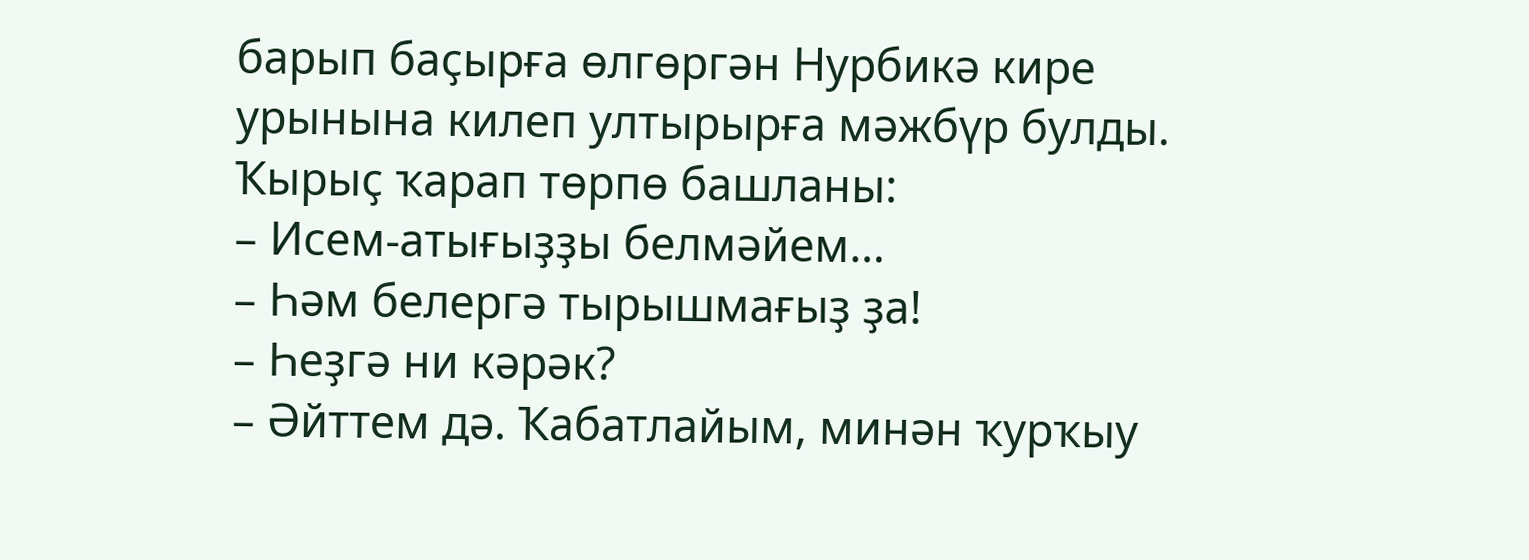барып баҫырға өлгөргән Нурбикә кире урынына килеп ултырырға мәжбүр булды. Ҡырыҫ ҡарап төрпө башланы:
– Исем-атығыҙҙы белмәйем…
– Һәм белергә тырышмағыҙ ҙа!
– Һеҙгә ни кәрәк?
– Әйттем дә. Ҡабатлайым, минән ҡурҡыу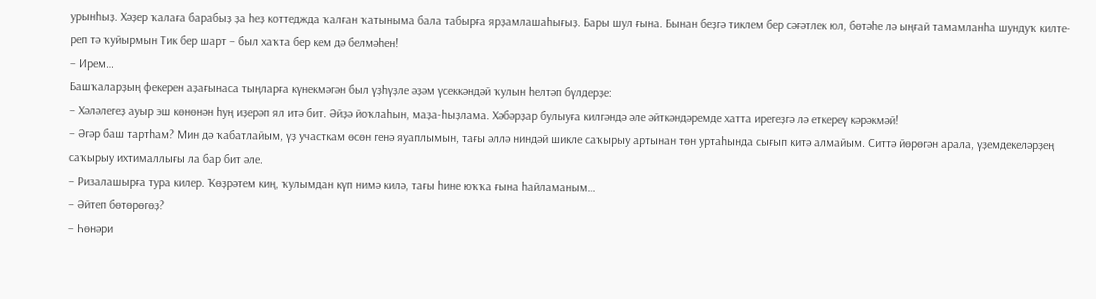урынһыҙ. Хәҙер ҡалаға барабыҙ ҙа һеҙ коттеджда ҡалған ҡатыныма бала табырға ярҙамлашаһығыҙ. Бары шул ғына. Бынан беҙгә тиклем бер сәғәтлек юл, бөтәһе лә ыңғай тамамланһа шундуҡ килте-реп тә ҡуйырмын Тик бер шарт – был хаҡта бер кем дә белмәһен!
– Ирем…
Башҡаларҙың фекерен аҙағынаса тыңларға күнекмәгән был үҙһүҙле әҙәм үсеккәндәй ҡулын һелтәп бүлдерҙе:
– Хәләлегеҙ ауыр эш көнөнән һуң иҙерәп ял итә бит. Әйҙә йоҡлаһын, маҙа-һыҙлама. Хәбәрҙар булыуға килгәндә әле әйткәндәремде хатта ирегеҙгә лә еткереү кәрәкмәй!
– Әгәр баш тартһам? Мин дә ҡабатлайым, үҙ участкам өсөн генә яуаплымын, тағы әллә ниндәй шикле саҡырыу артынан төн уртаһында сығып китә алмайым. Ситтә йөрөгән арала, үҙемдекеләрҙең саҡырыу ихтималлығы ла бар бит әле.
– Ризалашырға тура килер. Ҡөҙрәтем киң, ҡулымдан күп нимә килә, тағы һине юҡҡа ғына һайламаным…
– Әйтеп бөтөрөгөҙ?
– Һөнәри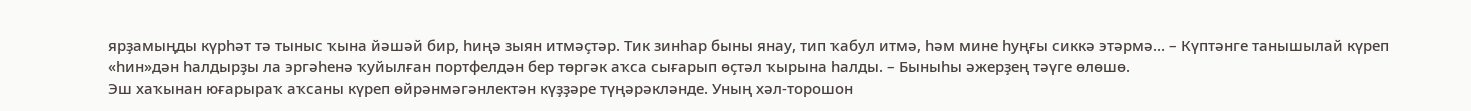ярҙамыңды күрһәт тә тыныс ҡына йәшәй бир, һиңә зыян итмәҫтәр. Тик зинһар быны янау, тип ҡабул итмә, һәм мине һуңғы сиккә этәрмә… – Күптәнге танышылай күреп «һин»дән һалдырҙы ла эргәһенә ҡуйылған портфелдән бер төргәк аҡса сығарып өҫтәл ҡырына һалды. – Быныһы әжерҙең тәүге өлөшө.
Эш хаҡынан юғарыраҡ аҡсаны күреп өйрәнмәгәнлектән күҙҙәре түңәрәкләнде. Уның хәл-торошон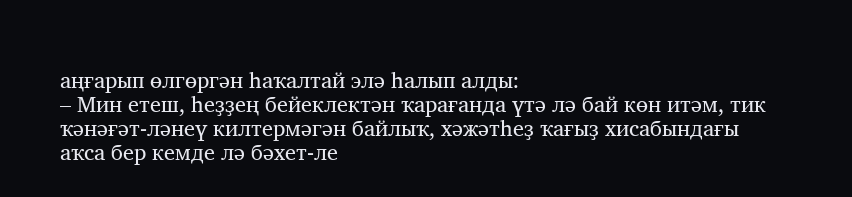аңғарып өлгөргән һаҡалтай элә һалып алды:
– Мин етеш, һеҙҙең бейеклектән ҡарағанда үтә лә бай көн итәм, тик ҡәнәғәт-ләнеү килтермәгән байлыҡ, хәжәтһеҙ ҡағыҙ хисабындағы аҡса бер кемде лә бәхет-ле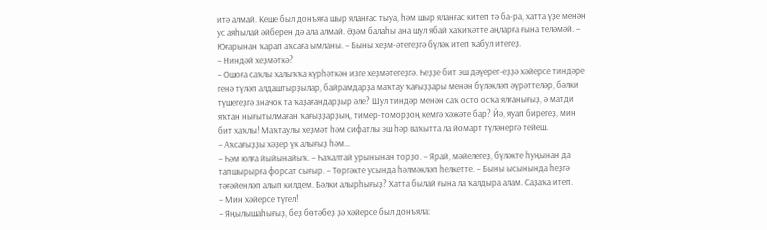итә алмай. Кеше был донъяға шыр яланғас тыуа, һәм шыр яланғас китеп тә ба-ра, хатта үҙе менән ус аяһылай әйберен дә ала алмай. Әҙәм балаһы ана шул ябай хаҡиҡәтте аңларға ғына теләмәй. – Юғарынан ҡарап аҡсаға ымланы. – Быны хеҙм-әтегеҙгә бүләк итеп ҡабул итегеҙ.
– Ниндәй хеҙмәткә?
– Ошоға саҡлы халыҡҡа күрһәткән изге хеҙмәтегеҙгә. Һеҙҙе бит эш дәүерег-еҙҙә хәйерсе тиндәре генә түләп алдаштырҙылар, байрамдарҙа маҡтау ҡағыҙҙары менән бүләкләп әүрәттеләр, бәлки түшегеҙгә значок та ҡаҙағандарҙыр әле? Шул тиндәр менән саҡ осто осҡа ялғанығыҙ, ә матди яҡтан нығытылмаған ҡағыҙҙарҙың, тимер-томорҙоң кемгә хәжәте бар? Йә, яуап бирегеҙ, мин бит хаҡлы! Маҡтаулы хеҙмәт һәм сифатлы эш һәр ваҡытта ла йомарт түләнергә тейеш.
– Аҡсағыҙҙы хәҙер үк алығыҙ һәм…
– Һәм юлға йыйынайыҡ. – Һаҡалтай урынынан торҙо. – Ярай, мәйелегеҙ, бүләкте һуңынан да тапшырырға форсат сығыр. – Төргәкте усында һәлмәкләп һелкетте. – Быны ысынында һеҙгә тәғәйенләп алып килдем. Бәлки алырһығыҙ? Хатта былай ғына ла ҡалдыра алам. Саҙаҡа итеп.
– Мин хәйерсе түгел!
– Яңылышаһығыҙ, беҙ бөтәбеҙ ҙә хәйерсе был донъяла: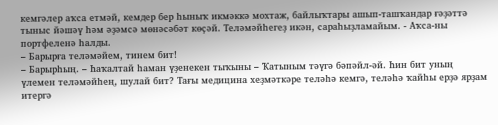кемгәлер аҡса етмәй, кемдер бер һыныҡ икмәккә мохтаж, байлыҡтары ашып-ташҡандар ғәҙәттә тыныс йәшәү һәм әҙәмсә мөнәсәбәт көҫәй. Теләмәйһегеҙ икән, сараһыҙламайым. - Аҡса-ны портфеленә һалды.
– Барырға теләмәйем, тинем бит!
– Барырһың. – Һаҡалтай һаман үҙенекен тыҡыны – Ҡатыным тәүгә бәпәйл-әй. Һин бит уның үлемен теләмәйһең, шулай бит? Тағы медицина хеҙмәткәре теләһә кемгә, теләһә ҡайһы ерҙә ярҙам итергә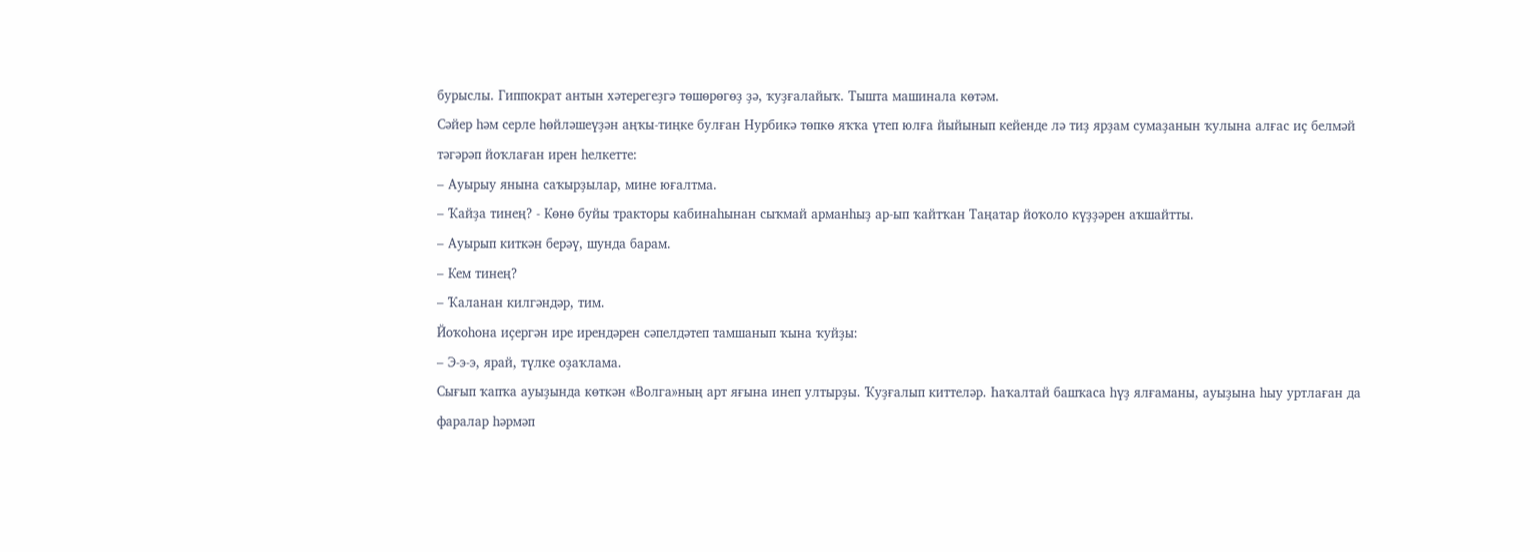бурыслы. Гиппократ антын хәтерегеҙгә төшөрөгөҙ ҙә, ҡуҙғалайыҡ. Тышта машинала көтәм.
Сәйер һәм серле һөйләшеүҙән аңҡы-тиңке булған Нурбикә төпкө яҡҡа үтеп юлға йыйынып кейенде лә тиҙ ярҙам сумаҙанын ҡулына алғас иҫ белмәй тәгәрәп йоҡлаған ирен һелкетте:
– Ауырыу янына саҡырҙылар, мине юғалтма.
– Ҡайҙа тинең? - Көнө буйы тракторы кабинаһынан сыҡмай арманһыҙ ар-ып ҡайтҡан Таңатар йоҡоло күҙҙәрен аҡшайтты.
– Ауырып киткән берәү, шунда барам.
– Кем тинең?
– Ҡаланан килгәндәр, тим.
Йоҡоһона иҫергән ире ирендәрен сәпелдәтеп тамшанып ҡына ҡуйҙы:
– Э-э-э, ярай, түлке оҙаҡлама.
Сығып ҡапҡа ауыҙында көткән «Волга»ның арт яғына инеп ултырҙы. Ҡуҙғалып киттеләр. Һаҡалтай башҡаса һүҙ ялғаманы, ауыҙына һыу уртлаған да фаралар һәрмәп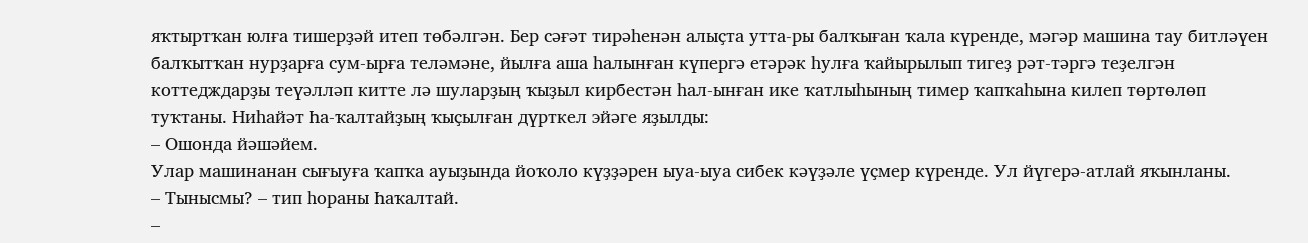яҡтыртҡан юлға тишерҙәй итеп төбәлгән. Бер сәғәт тирәһенән алыҫта утта-ры балҡыған ҡала күренде, мәгәр машина тау битләүен балҡытҡан нурҙарға сум-ырға теләмәне, йылға аша һалынған күпергә етәрәк һулға ҡайырылып тигеҙ рәт-тәргә теҙелгән коттедждарҙы теүәлләп китте лә шуларҙың ҡыҙыл кирбестән һал-ынған ике ҡатлыһының тимер ҡапҡаһына килеп төртөлөп туҡтаны. Ниһайәт Һа-ҡалтайҙың ҡыҫылған дүрткел эйәге яҙылды:
– Ошонда йәшәйем.
Улар машинанан сығыуға ҡапҡа ауыҙында йоҡоло күҙҙәрен ыуа-ыуа сибек кәүҙәле үҫмер күренде. Ул йүгерә-атлай яҡынланы.
– Тынысмы? – тип һораны Һаҡалтай.
–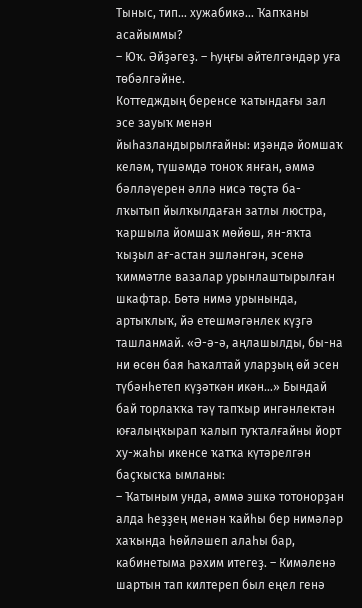Тыныс, тип… хужабикә… Ҡапҡаны асайыммы?
– Юҡ. Әйҙәгеҙ. – Һуңғы әйтелгәндәр уға төбәлгәйне.
Коттедждың беренсе ҡатындағы зал эсе зауыҡ менән йыһазландырылғайны: иҙәндә йомшаҡ келәм, түшәмдә тоноҡ янған, әммә бәлләүерен әллә нисә төҫтә ба-лҡытып йылҡылдаған затлы люстра, ҡаршыла йомшаҡ мөйөш, ян-яҡта ҡыҙыл ағ-астан эшләнгән, эсенә ҡиммәтле вазалар урынлаштырылған шкафтар. Бөтә нимә урынында, артыҡлыҡ, йә етешмәгәнлек күҙгә ташланмай. «Ә-ә-ә, аңлашылды, бы-на ни өсөн бая Һаҡалтай уларҙың өй эсен түбәнһетеп күҙәткән икән…» Бындай бай торлаҡҡа тәү тапҡыр ингәнлектән юғалыңҡырап ҡалып туҡталғайны йорт ху-жаһы икенсе ҡатҡа күтәрелгән баҫҡысҡа ымланы:
– Ҡатыным унда, әммә эшкә тотонорҙан алда һеҙҙең менән ҡайһы бер нимәләр хаҡында һөйләшеп алаһы бар, кабинетыма рәхим итегеҙ. – Кимәленә шартын тап килтереп был еңел генә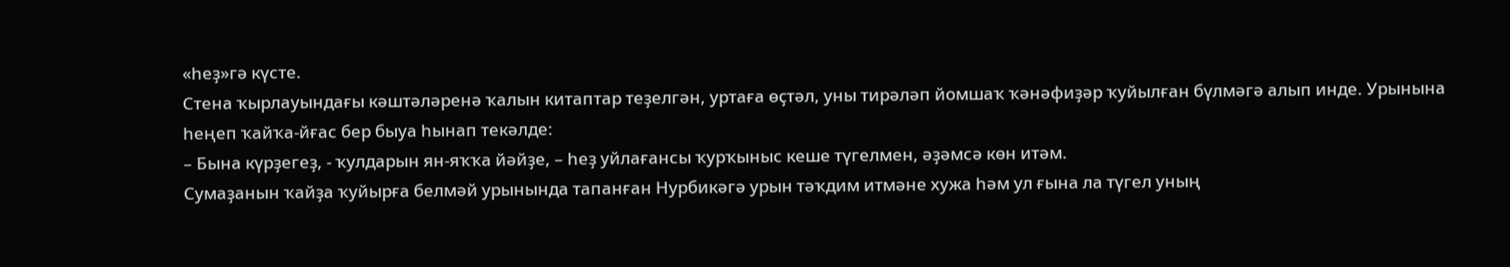«һеҙ»гә күсте.
Стена ҡырлауындағы кәштәләренә ҡалын китаптар теҙелгән, уртаға өҫтәл, уны тирәләп йомшаҡ ҡәнәфиҙәр ҡуйылған бүлмәгә алып инде. Урынына һеңеп ҡайҡа-йғас бер быуа һынап текәлде:
– Бына күрҙегеҙ, - ҡулдарын ян-яҡҡа йәйҙе, – һеҙ уйлағансы ҡурҡыныс кеше түгелмен, әҙәмсә көн итәм.
Сумаҙанын ҡайҙа ҡуйырға белмәй урынында тапанған Нурбикәгә урын тәҡдим итмәне хужа һәм ул ғына ла түгел уның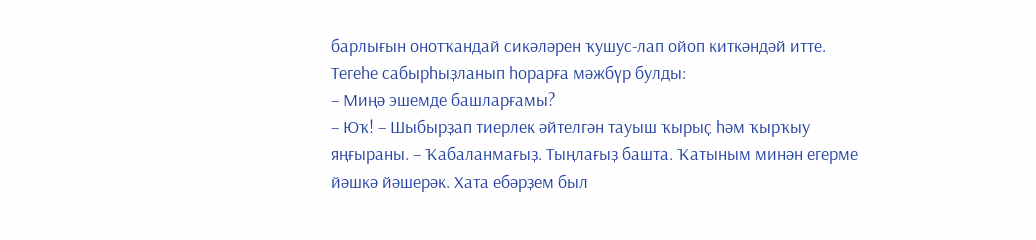барлығын онотҡандай сикәләрен ҡушус-лап ойоп киткәндәй итте. Тегеһе сабырһыҙланып һорарға мәжбүр булды:
– Миңә эшемде башларғамы?
– Юҡ! – Шыбырҙап тиерлек әйтелгән тауыш ҡырыҫ һәм ҡырҡыу яңғыраны. – Ҡабаланмағыҙ. Тыңлағыҙ башта. Ҡатыным минән егерме йәшкә йәшерәк. Хата ебәрҙем был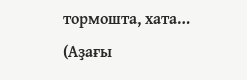тормошта, хата…
(Аҙағы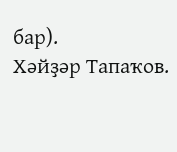бар).
Хәйҙәр Тапаҡов.